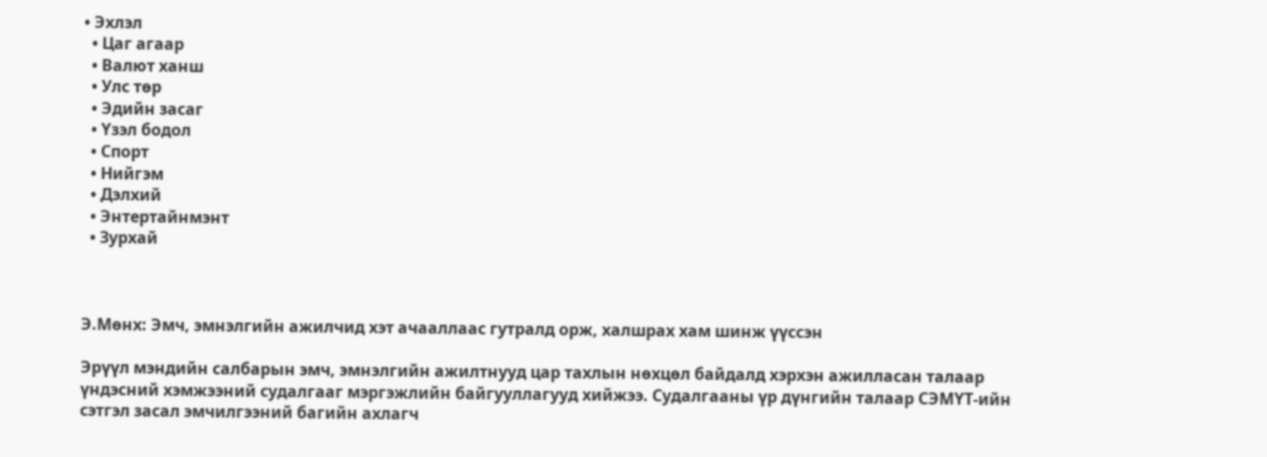• Эхлэл
  • Цаг агаар
  • Валют ханш
  • Улс төр
  • Эдийн засаг
  • Үзэл бодол
  • Спорт
  • Нийгэм
  • Дэлхий
  • Энтертайнмэнт
  • Зурхай



Э.Мөнх: Эмч, эмнэлгийн ажилчид хэт ачааллаас гутралд орж, халшрах хам шинж үүссэн

Эрүүл мэндийн салбарын эмч, эмнэлгийн ажилтнууд цар тахлын нөхцөл байдалд хэрхэн ажилласан талаар үндэсний хэмжээний судалгааг мэргэжлийн байгууллагууд хийжээ. Судалгааны үр дүнгийн талаар СЭМҮТ-ийн сэтгэл засал эмчилгээний багийн ахлагч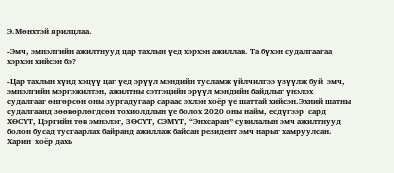Э.Мөнхтэй ярилцлаа.

-Эмч, эмнэлгийн ажилтнууд цар тахлын үед хэрхэн ажиллав. Та бүхэн судалгаагаа хэрхэн хийсэн бэ?

-Цар тахлын хүнд хэцүү цаг үед эрүүл мэндийн тусламж үйлчилгээ үзүүлж буй  эмч, эмнэлгийн мэргэжилтэн, ажилтны сэтгэцийн эрүүл мэндийн байдлыг үнэлэх судалгааг өнгөрсөн оны зургадугаар сараас эхлэн хоёр үе шаттай хийсэн.Эхний шатны судалгаанд зөөвөрлөгдсөн тохиолдлын үе болох 2020 оны найм, есдүгээр  сард ХӨСҮТ, Цэргийн төв эмнэлэг, ЗӨСҮТ, СЭМҮТ, “Энхсаран” сувилалын эмч ажилтнууд болон бусад тусгаарлах байранд ажиллаж байсан резидент эмч нарыг хамруулсан.  Харин  хоёр дахь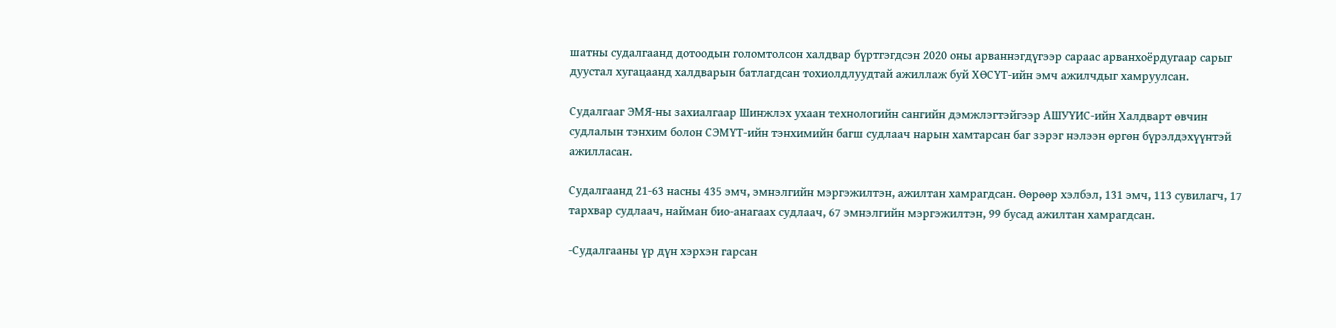шатны судалгаанд дотоодын голомтолсон халдвар бүртгэгдсэн 2020 оны арваннэгдүгээр сараас арванхоёрдугаар сарыг дуустал хугацаанд халдварын батлагдсан тохиолдлуудтай ажиллаж буй ХӨСҮТ-ийн эмч ажилчдыг хамруулсан.

Судалгааг ЭМЯ-ны захиалгаар Шинжлэх ухаан технологийн сангийн дэмжлэгтэйгээр АШУҮИС-ийн Халдварт өвчин судлалын тэнхим болон СЭМҮТ-ийн тэнхимийн багш судлаач нарын хамтарсан баг зэрэг нэлээн өргөн бүрэлдэхүүнтэй ажилласан.

Судалгаанд 21-63 насны 435 эмч, эмнэлгийн мэргэжилтэн, ажилтан хамрагдсан. Өөрөөр хэлбэл, 131 эмч, 113 сувилагч, 17 тархвар судлаач, найман био-анагаах судлаач, 67 эмнэлгийн мэргэжилтэн, 99 бусад ажилтан хамрагдсан.

-Судалгааны үр дүн хэрхэн гарсан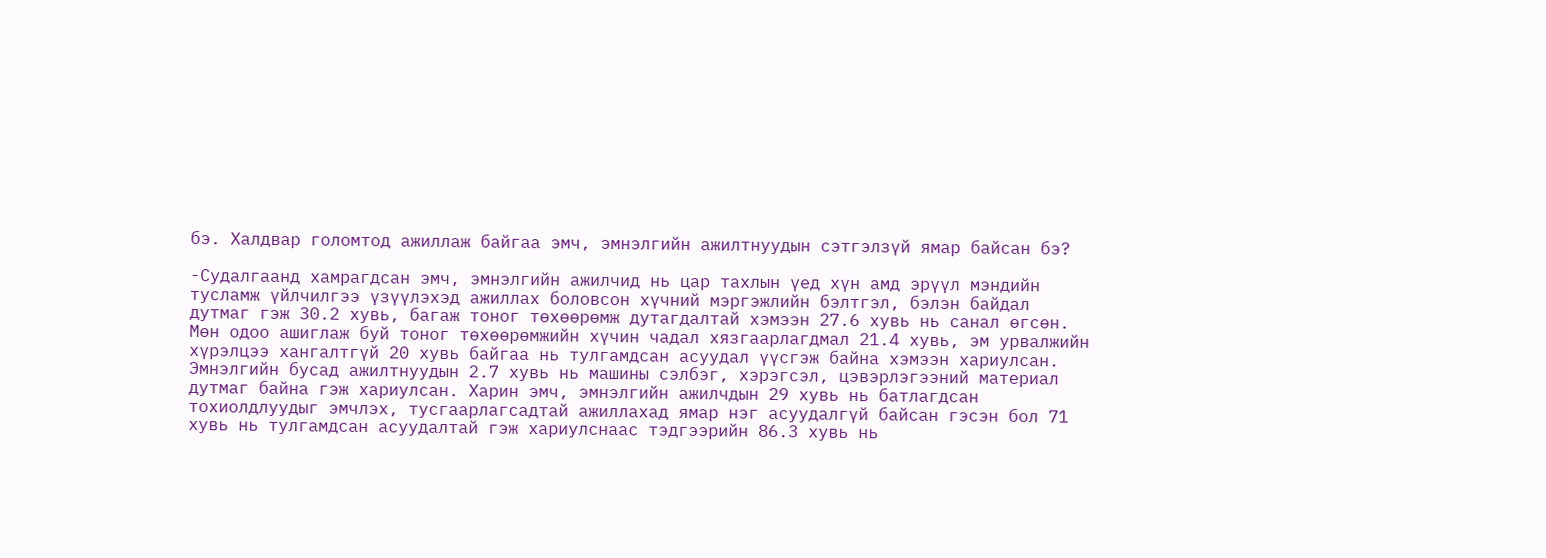бэ. Халдвар голомтод ажиллаж байгаа эмч, эмнэлгийн ажилтнуудын сэтгэлзүй ямар байсан бэ?

-Судалгаанд хамрагдсан эмч, эмнэлгийн ажилчид нь цар тахлын үед хүн амд эрүүл мэндийн тусламж үйлчилгээ үзүүлэхэд ажиллах боловсон хүчний мэргэжлийн бэлтгэл, бэлэн байдал дутмаг гэж 30.2 хувь, багаж тоног төхөөрөмж дутагдалтай хэмээн 27.6 хувь нь санал өгсөн. Мөн одоо ашиглаж буй тоног төхөөрөмжийн хүчин чадал хязгаарлагдмал 21.4 хувь, эм урвалжийн хүрэлцээ хангалтгүй 20 хувь байгаа нь тулгамдсан асуудал үүсгэж байна хэмээн хариулсан. Эмнэлгийн бусад ажилтнуудын 2.7 хувь нь машины сэлбэг, хэрэгсэл, цэвэрлэгээний материал дутмаг байна гэж хариулсан. Харин эмч, эмнэлгийн ажилчдын 29 хувь нь батлагдсан тохиолдлуудыг эмчлэх, тусгаарлагсадтай ажиллахад ямар нэг асуудалгүй байсан гэсэн бол 71 хувь нь тулгамдсан асуудалтай гэж хариулснаас тэдгээрийн 86.3 хувь нь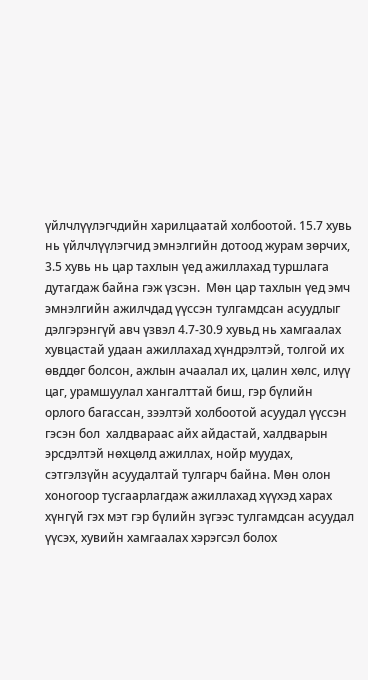үйлчлүүлэгчдийн харилцаатай холбоотой. 15.7 хувь нь үйлчлүүлэгчид эмнэлгийн дотоод журам зөрчих, 3.5 хувь нь цар тахлын үед ажиллахад туршлага дутагдаж байна гэж үзсэн.  Мөн цар тахлын үед эмч эмнэлгийн ажилчдад үүссэн тулгамдсан асуудлыг дэлгэрэнгүй авч үзвэл 4.7-30.9 хувьд нь хамгаалах хувцастай удаан ажиллахад хүндрэлтэй, толгой их өвддөг болсон, ажлын ачаалал их, цалин хөлс, илүү цаг, урамшуулал хангалттай биш, гэр бүлийн орлого багассан, зээлтэй холбоотой асуудал үүссэн гэсэн бол  халдвараас айх айдастай, халдварын эрсдэлтэй нөхцөлд ажиллах, нойр муудах, сэтгэлзүйн асуудалтай тулгарч байна. Мөн олон хоногоор тусгаарлагдаж ажиллахад хүүхэд харах хүнгүй гэх мэт гэр бүлийн зүгээс тулгамдсан асуудал үүсэх, хувийн хамгаалах хэрэгсэл болох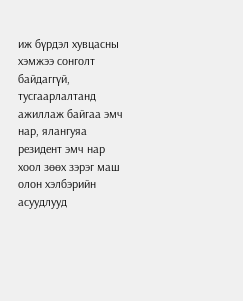иж бүрдэл хувцасны хэмжээ сонголт байдаггүй, тусгаарлалтанд ажиллаж байгаа эмч нар, ялангуяа резидент эмч нар хоол зөөх зэрэг маш олон хэлбэрийн асуудлууд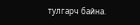тулгарч байна.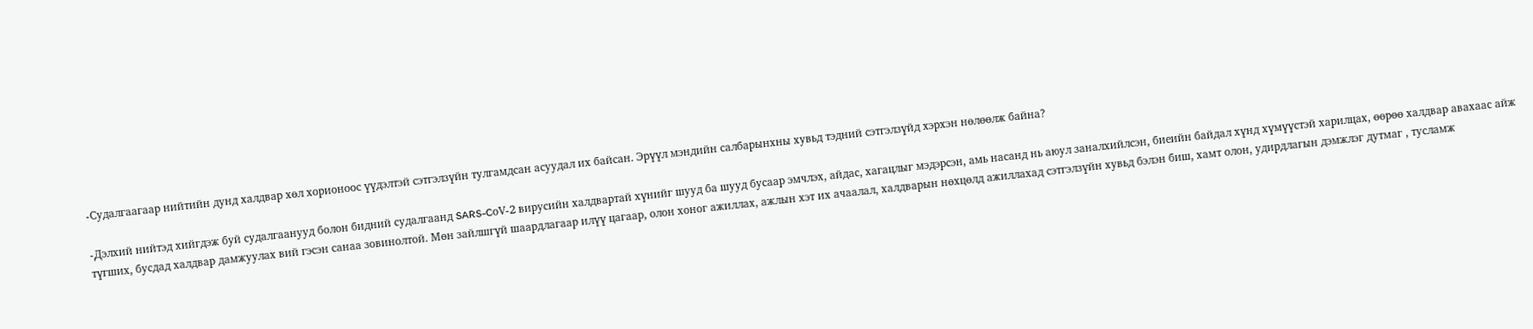-Судалгаагаар нийтийн дунд халдвар хөл хорионоос үүдэлтэй сэтгэлзүйн тулгамдсан асуудал их байсан. Эрүүл мэндийн салбарынхны хувьд тэдний сэтгэлзүйд хэрхэн нөлөөлж байна?

-Дэлхий нийтэд хийгдэж буй судалгаанууд болон бидний судалгаанд SARS-CоV-2 вирусийн халдвартай хүнийг шууд ба шууд бусаар эмчлэх, айдас, хагацлыг мэдэрсэн, амь насанд нь аюул заналхийлсэн, биеийн байдал хүнд хүмүүстэй харилцах, өөрөө халдвар авахаас айж түгших, бусдад халдвар дамжуулах вий гэсэн санаа зовинолтой. Мөн зайлшгүй шаардлагаар илүү цагаар, олон хоног ажиллах, ажлын хэт их ачаалал, халдварын нөхцөлд ажиллахад сэтгэлзүйн хувьд бэлэн биш, хамт олон, удирдлагын дэмжлэг дутмаг , тусламж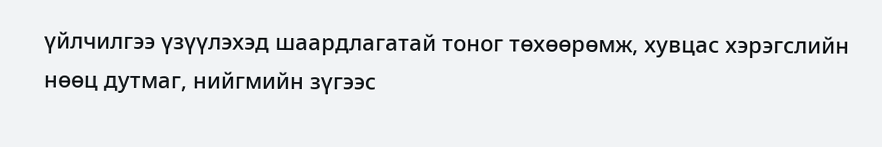үйлчилгээ үзүүлэхэд шаардлагатай тоног төхөөрөмж, хувцас хэрэгслийн нөөц дутмаг, нийгмийн зүгээс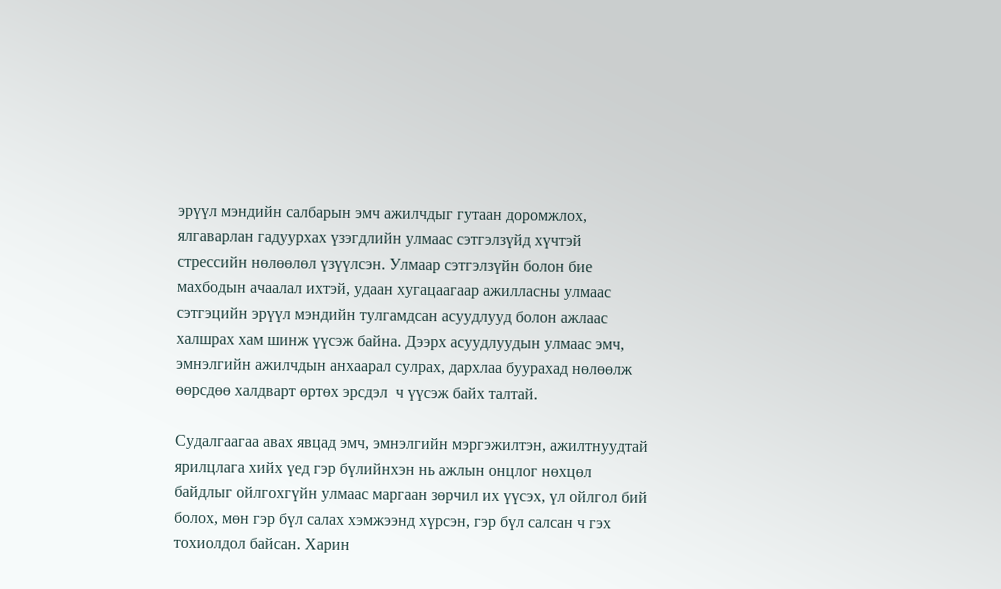эрүүл мэндийн салбарын эмч ажилчдыг гутаан доромжлох, ялгаварлан гадуурхах үзэгдлийн улмаас сэтгэлзүйд хүчтэй стрессийн нөлөөлөл үзүүлсэн. Улмаар сэтгэлзүйн болон бие махбодын ачаалал ихтэй, удаан хугацаагаар ажилласны улмаас сэтгэцийн эрүүл мэндийн тулгамдсан асуудлууд болон ажлаас халшрах хам шинж үүсэж байна. Дээрх асуудлуудын улмаас эмч, эмнэлгийн ажилчдын анхаарал сулрах, дархлаа буурахад нөлөөлж өөрсдөө халдварт өртөх эрсдэл  ч үүсэж байх талтай.

Судалгаагаа авах явцад эмч, эмнэлгийн мэргэжилтэн, ажилтнуудтай ярилцлага хийх үед гэр бүлийнхэн нь ажлын онцлог нөхцөл байдлыг ойлгохгүйн улмаас маргаан зөрчил их үүсэх, үл ойлгол бий болох, мөн гэр бүл салах хэмжээнд хүрсэн, гэр бүл салсан ч гэх тохиолдол байсан. Харин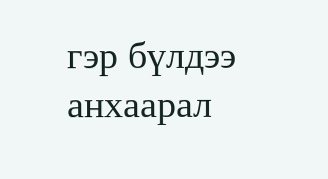гэр бүлдээ анхаарал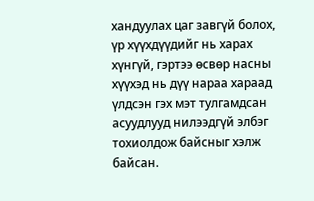хандуулах цаг завгүй болох, үр хүүхдүүдийг нь харах хүнгүй, гэртээ өсвөр насны хүүхэд нь дүү нараа хараад үлдсэн гэх мэт тулгамдсан асуудлууд нилээдгүй элбэг тохиолдож байсныг хэлж байсан.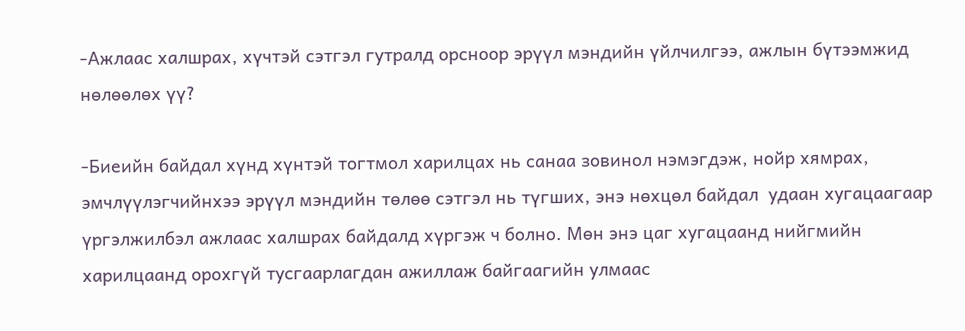-Ажлаас халшрах, хүчтэй сэтгэл гутралд орсноор эрүүл мэндийн үйлчилгээ, ажлын бүтээмжид нөлөөлөх үү?

-Биеийн байдал хүнд хүнтэй тогтмол харилцах нь санаа зовинол нэмэгдэж, нойр хямрах, эмчлүүлэгчийнхээ эрүүл мэндийн төлөө сэтгэл нь түгших, энэ нөхцөл байдал  удаан хугацаагаар үргэлжилбэл ажлаас халшрах байдалд хүргэж ч болно. Мөн энэ цаг хугацаанд нийгмийн харилцаанд орохгүй тусгаарлагдан ажиллаж байгаагийн улмаас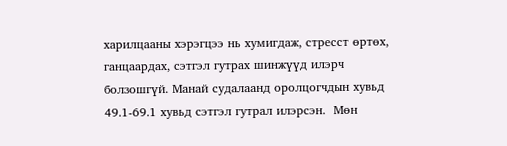харилцааны хэрэгцээ нь хумигдаж, стресст өртөх, ганцаардах, сэтгэл гутрах шинжүүд илэрч болзошгүй. Манай судалаанд оролцогчдын хувьд 49.1-69.1 хувьд сэтгэл гутрал илэрсэн.  Мөн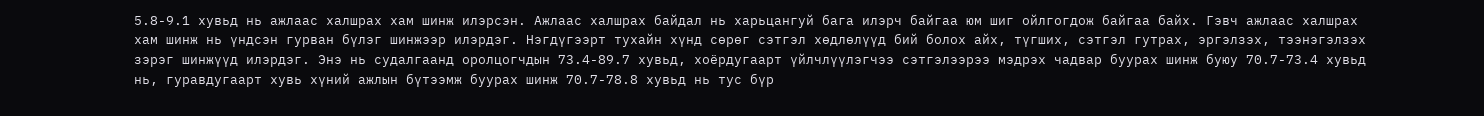5.8-9.1 хувьд нь ажлаас халшрах хам шинж илэрсэн. Ажлаас халшрах байдал нь харьцангуй бага илэрч байгаа юм шиг ойлгогдож байгаа байх. Гэвч ажлаас халшрах хам шинж нь үндсэн гурван бүлэг шинжээр илэрдэг. Нэгдүгээрт тухайн хүнд сөрөг сэтгэл хөдлөлүүд бий болох айх, түгших, сэтгэл гутрах, эргэлзэх, тээнэгэлзэх зэрэг шинжүүд илэрдэг. Энэ нь судалгаанд оролцогчдын 73.4-89.7 хувьд, хоёрдугаарт үйлчлүүлэгчээ сэтгэлээрээ мэдрэх чадвар буурах шинж буюу 70.7-73.4 хувьд нь, гуравдугаарт хувь хүний ажлын бүтээмж буурах шинж 70.7-78.8 хувьд нь тус бүр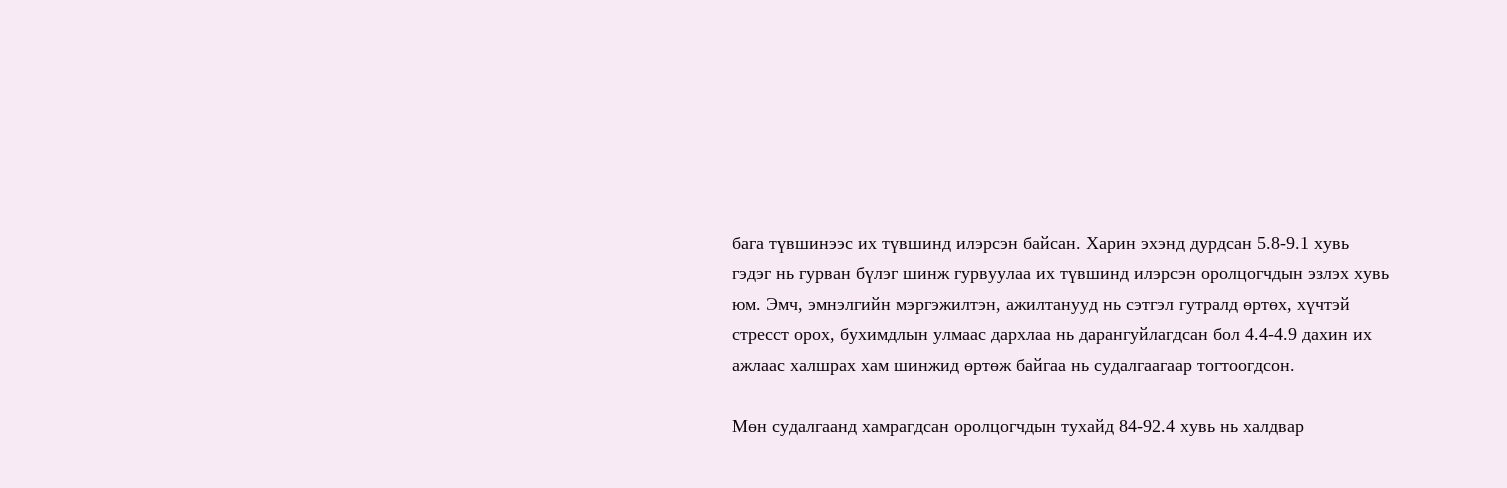бага түвшинээс их түвшинд илэрсэн байсан. Харин эхэнд дурдсан 5.8-9.1 хувь гэдэг нь гурван бүлэг шинж гурвуулаа их түвшинд илэрсэн оролцогчдын эзлэх хувь юм. Эмч, эмнэлгийн мэргэжилтэн, ажилтанууд нь сэтгэл гутралд өртөх, хүчтэй стресст орох, бухимдлын улмаас дархлаа нь дарангуйлагдсан бол 4.4-4.9 дахин их ажлаас халшрах хам шинжид өртөж байгаа нь судалгаагаар тогтоогдсон.

Мөн судалгаанд хамрагдсан оролцогчдын тухайд 84-92.4 хувь нь халдвар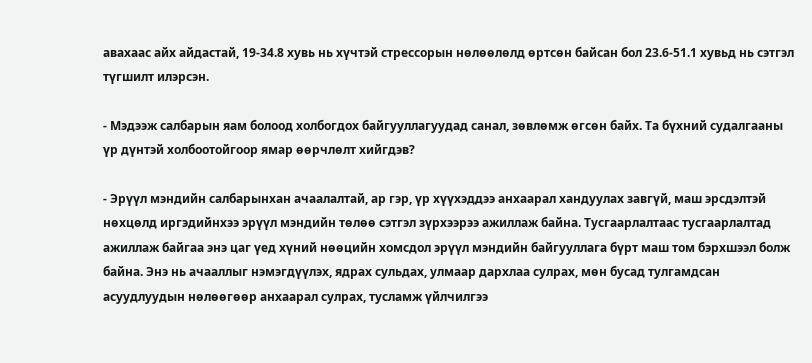авахаас айх айдастай, 19-34.8 хувь нь хүчтэй стрессорын нөлөөлөлд өртсөн байсан бол 23.6-51.1 хувьд нь сэтгэл түгшилт илэрсэн.

- Мэдээж салбарын яам болоод холбогдох байгууллагуудад санал, зөвлөмж өгсөн байх. Та бүхний судалгааны үр дүнтэй холбоотойгоор ямар өөрчлөлт хийгдэв?

- Эрүүл мэндийн салбарынхан ачаалалтай, ар гэр, үр хүүхэддээ анхаарал хандуулах завгүй, маш эрсдэлтэй нөхцөлд иргэдийнхээ эрүүл мэндийн төлөө сэтгэл зүрхээрээ ажиллаж байна. Тусгаарлалтаас тусгаарлалтад ажиллаж байгаа энэ цаг үед хүний нөөцийн хомсдол эрүүл мэндийн байгууллага бүрт маш том бэрхшээл болж байна. Энэ нь ачааллыг нэмэгдүүлэх, ядрах сульдах, улмаар дархлаа сулрах, мөн бусад тулгамдсан асуудлуудын нөлөөгөөр анхаарал сулрах, тусламж үйлчилгээ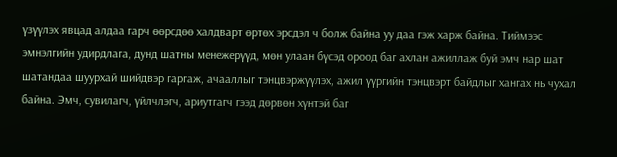үзүүлэх явцад алдаа гарч өөрсдөө халдварт өртөх эрсдэл ч болж байна уу даа гэж харж байна. Тиймээс эмнэлгийн удирдлага, дунд шатны менежерүүд, мөн улаан бүсэд ороод баг ахлан ажиллаж буй эмч нар шат шатандаа шуурхай шийдвэр гаргаж, ачааллыг тэнцвэржүүлэх, ажил үүргийн тэнцвэрт байдлыг хангах нь чухал байна. Эмч, сувилагч, үйлчлэгч, ариутгагч гээд дөрвөн хүнтэй баг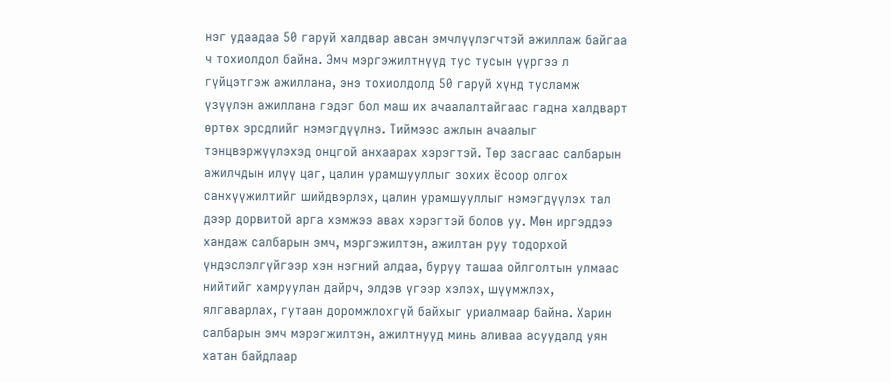нэг удаадаа 50 гаруй халдвар авсан эмчлүүлэгчтэй ажиллаж байгаа ч тохиолдол байна. Эмч мэргэжилтнүүд тус тусын үүргээ л гүйцэтгэж ажиллана, энэ тохиолдолд 50 гаруй хүнд тусламж үзүүлэн ажиллана гэдэг бол маш их ачаалалтайгаас гадна халдварт өртөх эрсдлийг нэмэгдүүлнэ. Тиймээс ажлын ачаалыг тэнцвэржүүлэхэд онцгой анхаарах хэрэгтэй. Төр засгаас салбарын ажилчдын илүү цаг, цалин урамшууллыг зохих ёсоор олгох санхүүжилтийг шийдвэрлэх, цалин урамшууллыг нэмэгдүүлэх тал дээр дорвитой арга хэмжээ авах хэрэгтэй болов уу. Мөн иргэддээ хандаж салбарын эмч, мэргэжилтэн, ажилтан руу тодорхой үндэслэлгүйгээр хэн нэгний алдаа, буруу ташаа ойлголтын улмаас нийтийг хамруулан дайрч, элдэв үгээр хэлэх, шүүмжлэх, ялгаварлах, гутаан доромжлохгүй байхыг уриалмаар байна. Харин салбарын эмч мэрэгжилтэн, ажилтнууд минь аливаа асуудалд уян хатан байдлаар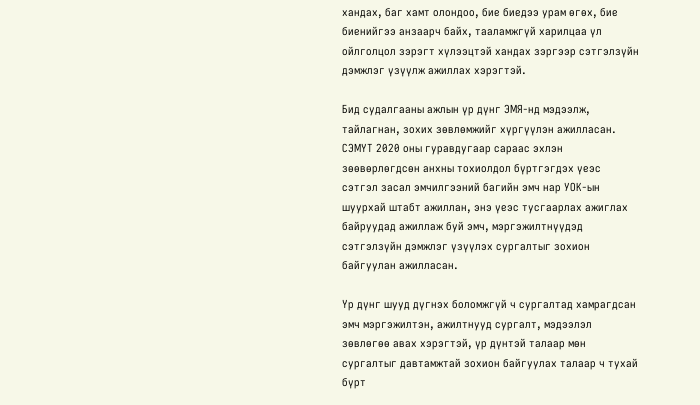хандах, баг хамт олондоо, бие биедээ урам өгөх, бие биенийгээ анзаарч байх, тааламжгүй харилцаа үл ойлголцол зэрэгт хүлээцтэй хандах зэргээр сэтгэлзүйн дэмжлэг үзүүлж ажиллах хэрэгтэй.

Бид судалгааны ажлын үр дүнг ЭМЯ-нд мэдээлж, тайлагнан, зохих зөвлөмжийг хүргүүлэн ажилласан. СЭМҮТ 2020 оны гуравдугаар сараас эхлэн зөөвөрлөгдсөн анхны тохиолдол бүртгэгдэх үеэс сэтгэл засал эмчилгээний багийн эмч нар УОК-ын шуурхай штабт ажиллан, энэ үеэс тусгаарлах ажиглах байруудад ажиллаж буй эмч, мэргэжилтнүүдэд сэтгэлзүйн дэмжлэг үзүүлэх сургалтыг зохион байгуулан ажилласан.

Үр дүнг шууд дүгнэх боломжгүй ч сургалтад хамрагдсан эмч мэргэжилтэн, ажилтнууд сургалт, мэдээлэл зөвлөгөө авах хэрэгтэй, үр дүнтэй талаар мөн сургалтыг давтамжтай зохион байгуулах талаар ч тухай бүрт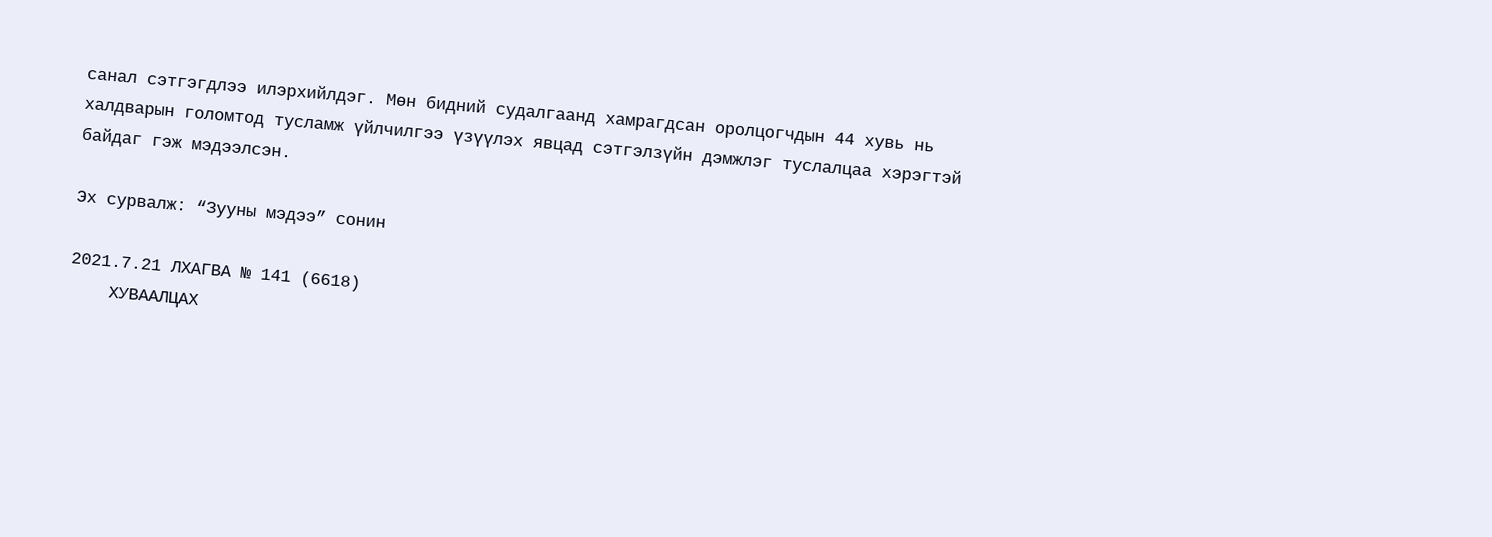санал сэтгэгдлээ илэрхийлдэг. Мөн бидний судалгаанд хамрагдсан оролцогчдын 44 хувь нь халдварын голомтод тусламж үйлчилгээ үзүүлэх явцад сэтгэлзүйн дэмжлэг туслалцаа хэрэгтэй байдаг гэж мэдээлсэн.

Эх сурвалж: “Зууны мэдээ” сонин

2021.7.21 ЛХАГВА № 141 (6618)
    ХУВААЛЦАХ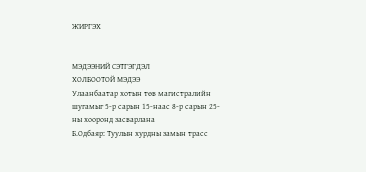ЖИРГЭХ


МЭДЭЭНИЙ СЭТГЭГДЭЛ
ХОЛБООТОЙ МЭДЭЭ
Улаанбаатар хотын төв магистралийн шугамыг 5-р сарын 15-наас 8-р сарын 25-ны хооронд засварлана
Б.Одбаяр: Туулын хурдны замын трасс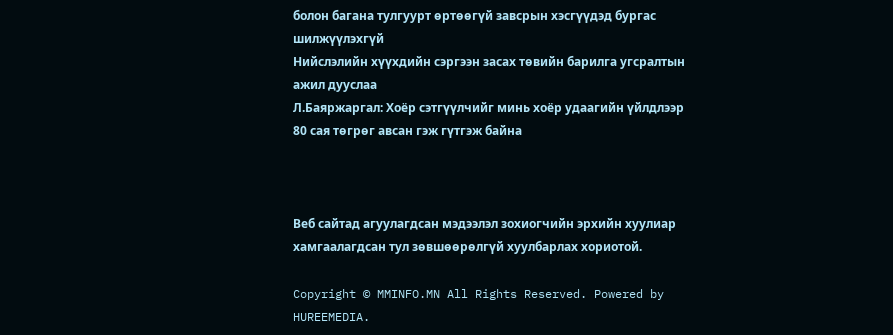болон багана тулгуурт өртөөгүй завсрын хэсгүүдэд бургас шилжүүлэхгүй
Нийслэлийн хүүхдийн сэргээн засах төвийн барилга угсралтын ажил дууслаа
Л.Баяржаргал: Хоёр сэтгүүлчийг минь хоёр удаагийн үйлдлээр 80 сая төгрөг авсан гэж гүтгэж байна



Веб сайтад агуулагдсан мэдээлэл зохиогчийн эрхийн хуулиар хамгаалагдсан тул зөвшөөрөлгүй хуулбарлах хориотой.

Copyright © MMINFO.MN All Rights Reserved. Powered by HUREEMEDIA.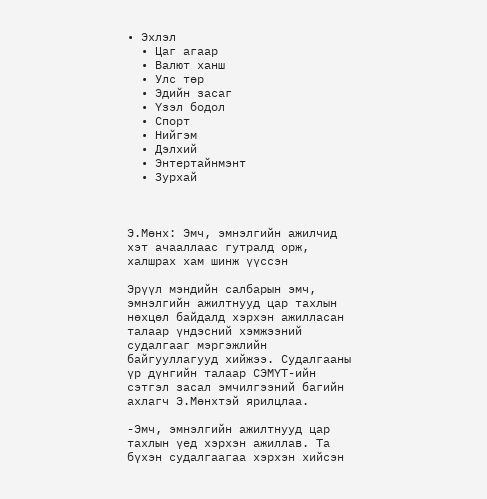• Эхлэл
  • Цаг агаар
  • Валют ханш
  • Улс төр
  • Эдийн засаг
  • Үзэл бодол
  • Спорт
  • Нийгэм
  • Дэлхий
  • Энтертайнмэнт
  • Зурхай



Э.Мөнх: Эмч, эмнэлгийн ажилчид хэт ачааллаас гутралд орж, халшрах хам шинж үүссэн

Эрүүл мэндийн салбарын эмч, эмнэлгийн ажилтнууд цар тахлын нөхцөл байдалд хэрхэн ажилласан талаар үндэсний хэмжээний судалгааг мэргэжлийн байгууллагууд хийжээ. Судалгааны үр дүнгийн талаар СЭМҮТ-ийн сэтгэл засал эмчилгээний багийн ахлагч Э.Мөнхтэй ярилцлаа.

-Эмч, эмнэлгийн ажилтнууд цар тахлын үед хэрхэн ажиллав. Та бүхэн судалгаагаа хэрхэн хийсэн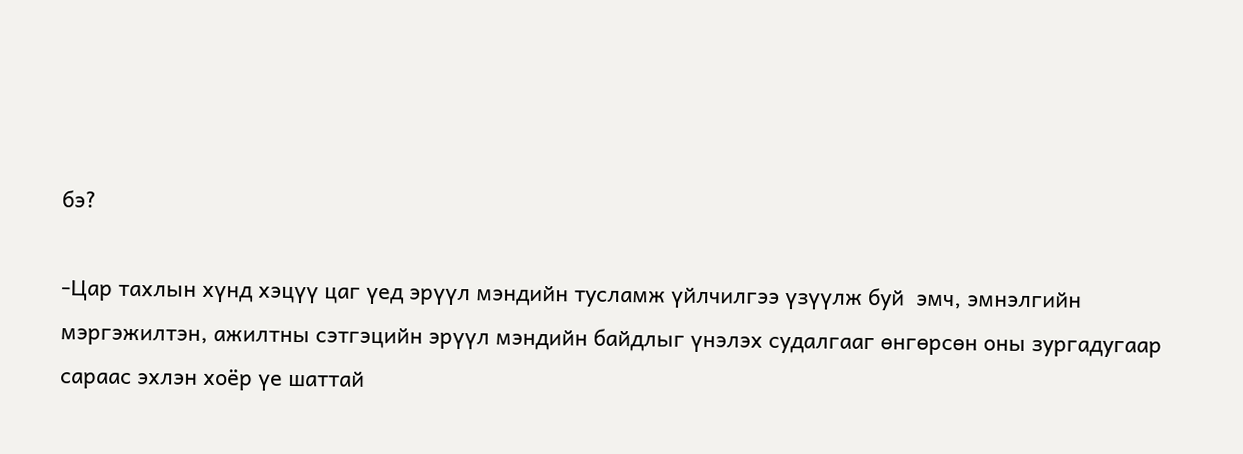бэ?

-Цар тахлын хүнд хэцүү цаг үед эрүүл мэндийн тусламж үйлчилгээ үзүүлж буй  эмч, эмнэлгийн мэргэжилтэн, ажилтны сэтгэцийн эрүүл мэндийн байдлыг үнэлэх судалгааг өнгөрсөн оны зургадугаар сараас эхлэн хоёр үе шаттай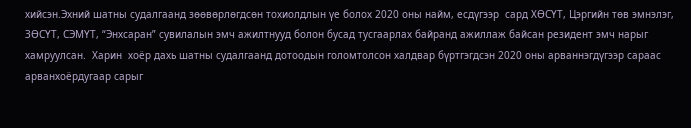хийсэн.Эхний шатны судалгаанд зөөвөрлөгдсөн тохиолдлын үе болох 2020 оны найм, есдүгээр  сард ХӨСҮТ, Цэргийн төв эмнэлэг, ЗӨСҮТ, СЭМҮТ, “Энхсаран” сувилалын эмч ажилтнууд болон бусад тусгаарлах байранд ажиллаж байсан резидент эмч нарыг хамруулсан.  Харин  хоёр дахь шатны судалгаанд дотоодын голомтолсон халдвар бүртгэгдсэн 2020 оны арваннэгдүгээр сараас арванхоёрдугаар сарыг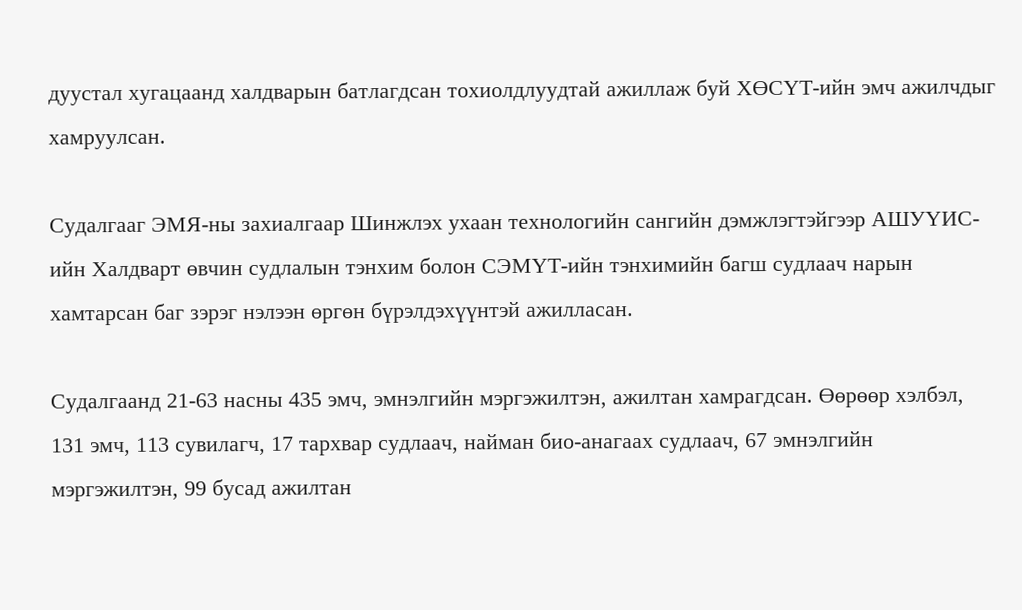дуустал хугацаанд халдварын батлагдсан тохиолдлуудтай ажиллаж буй ХӨСҮТ-ийн эмч ажилчдыг хамруулсан.

Судалгааг ЭМЯ-ны захиалгаар Шинжлэх ухаан технологийн сангийн дэмжлэгтэйгээр АШУҮИС-ийн Халдварт өвчин судлалын тэнхим болон СЭМҮТ-ийн тэнхимийн багш судлаач нарын хамтарсан баг зэрэг нэлээн өргөн бүрэлдэхүүнтэй ажилласан.

Судалгаанд 21-63 насны 435 эмч, эмнэлгийн мэргэжилтэн, ажилтан хамрагдсан. Өөрөөр хэлбэл, 131 эмч, 113 сувилагч, 17 тархвар судлаач, найман био-анагаах судлаач, 67 эмнэлгийн мэргэжилтэн, 99 бусад ажилтан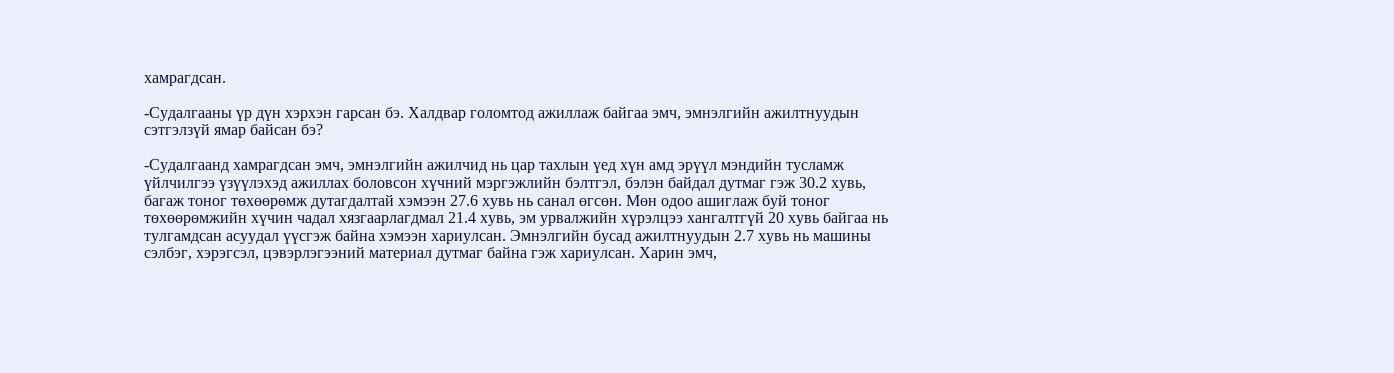хамрагдсан.

-Судалгааны үр дүн хэрхэн гарсан бэ. Халдвар голомтод ажиллаж байгаа эмч, эмнэлгийн ажилтнуудын сэтгэлзүй ямар байсан бэ?

-Судалгаанд хамрагдсан эмч, эмнэлгийн ажилчид нь цар тахлын үед хүн амд эрүүл мэндийн тусламж үйлчилгээ үзүүлэхэд ажиллах боловсон хүчний мэргэжлийн бэлтгэл, бэлэн байдал дутмаг гэж 30.2 хувь, багаж тоног төхөөрөмж дутагдалтай хэмээн 27.6 хувь нь санал өгсөн. Мөн одоо ашиглаж буй тоног төхөөрөмжийн хүчин чадал хязгаарлагдмал 21.4 хувь, эм урвалжийн хүрэлцээ хангалтгүй 20 хувь байгаа нь тулгамдсан асуудал үүсгэж байна хэмээн хариулсан. Эмнэлгийн бусад ажилтнуудын 2.7 хувь нь машины сэлбэг, хэрэгсэл, цэвэрлэгээний материал дутмаг байна гэж хариулсан. Харин эмч,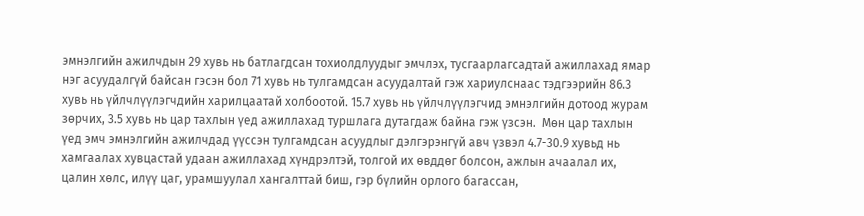эмнэлгийн ажилчдын 29 хувь нь батлагдсан тохиолдлуудыг эмчлэх, тусгаарлагсадтай ажиллахад ямар нэг асуудалгүй байсан гэсэн бол 71 хувь нь тулгамдсан асуудалтай гэж хариулснаас тэдгээрийн 86.3 хувь нь үйлчлүүлэгчдийн харилцаатай холбоотой. 15.7 хувь нь үйлчлүүлэгчид эмнэлгийн дотоод журам зөрчих, 3.5 хувь нь цар тахлын үед ажиллахад туршлага дутагдаж байна гэж үзсэн.  Мөн цар тахлын үед эмч эмнэлгийн ажилчдад үүссэн тулгамдсан асуудлыг дэлгэрэнгүй авч үзвэл 4.7-30.9 хувьд нь хамгаалах хувцастай удаан ажиллахад хүндрэлтэй, толгой их өвддөг болсон, ажлын ачаалал их, цалин хөлс, илүү цаг, урамшуулал хангалттай биш, гэр бүлийн орлого багассан,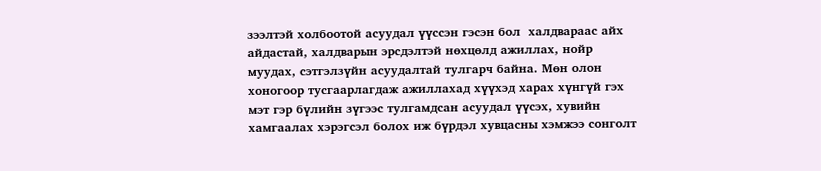зээлтэй холбоотой асуудал үүссэн гэсэн бол  халдвараас айх айдастай, халдварын эрсдэлтэй нөхцөлд ажиллах, нойр муудах, сэтгэлзүйн асуудалтай тулгарч байна. Мөн олон хоногоор тусгаарлагдаж ажиллахад хүүхэд харах хүнгүй гэх мэт гэр бүлийн зүгээс тулгамдсан асуудал үүсэх, хувийн хамгаалах хэрэгсэл болох иж бүрдэл хувцасны хэмжээ сонголт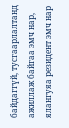байдаггүй, тусгаарлалтанд ажиллаж байгаа эмч нар, ялангуяа резидент эмч нар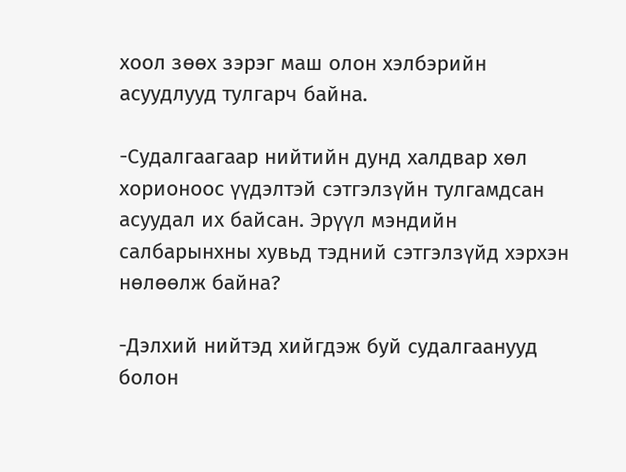хоол зөөх зэрэг маш олон хэлбэрийн асуудлууд тулгарч байна.

-Судалгаагаар нийтийн дунд халдвар хөл хорионоос үүдэлтэй сэтгэлзүйн тулгамдсан асуудал их байсан. Эрүүл мэндийн салбарынхны хувьд тэдний сэтгэлзүйд хэрхэн нөлөөлж байна?

-Дэлхий нийтэд хийгдэж буй судалгаанууд болон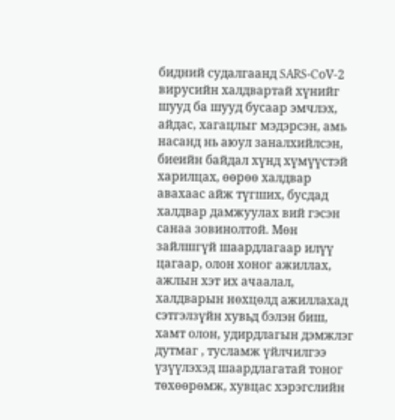бидний судалгаанд SARS-CоV-2 вирусийн халдвартай хүнийг шууд ба шууд бусаар эмчлэх, айдас, хагацлыг мэдэрсэн, амь насанд нь аюул заналхийлсэн, биеийн байдал хүнд хүмүүстэй харилцах, өөрөө халдвар авахаас айж түгших, бусдад халдвар дамжуулах вий гэсэн санаа зовинолтой. Мөн зайлшгүй шаардлагаар илүү цагаар, олон хоног ажиллах, ажлын хэт их ачаалал, халдварын нөхцөлд ажиллахад сэтгэлзүйн хувьд бэлэн биш, хамт олон, удирдлагын дэмжлэг дутмаг , тусламж үйлчилгээ үзүүлэхэд шаардлагатай тоног төхөөрөмж, хувцас хэрэгслийн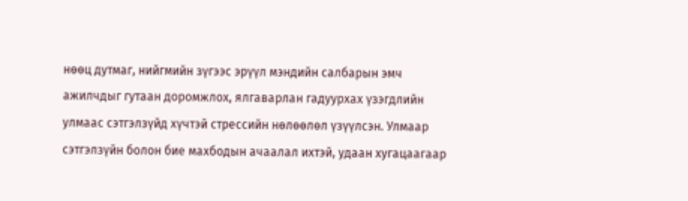нөөц дутмаг, нийгмийн зүгээс эрүүл мэндийн салбарын эмч ажилчдыг гутаан доромжлох, ялгаварлан гадуурхах үзэгдлийн улмаас сэтгэлзүйд хүчтэй стрессийн нөлөөлөл үзүүлсэн. Улмаар сэтгэлзүйн болон бие махбодын ачаалал ихтэй, удаан хугацаагаар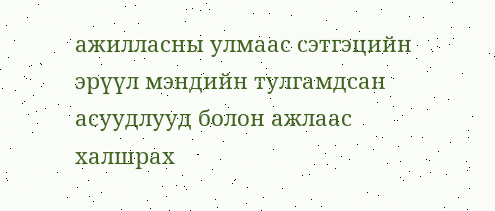ажилласны улмаас сэтгэцийн эрүүл мэндийн тулгамдсан асуудлууд болон ажлаас халшрах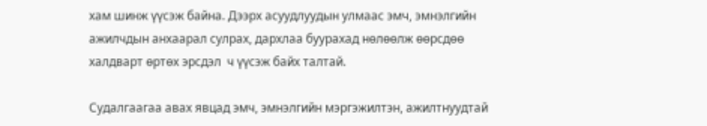хам шинж үүсэж байна. Дээрх асуудлуудын улмаас эмч, эмнэлгийн ажилчдын анхаарал сулрах, дархлаа буурахад нөлөөлж өөрсдөө халдварт өртөх эрсдэл  ч үүсэж байх талтай.

Судалгаагаа авах явцад эмч, эмнэлгийн мэргэжилтэн, ажилтнуудтай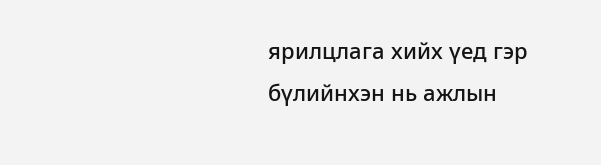ярилцлага хийх үед гэр бүлийнхэн нь ажлын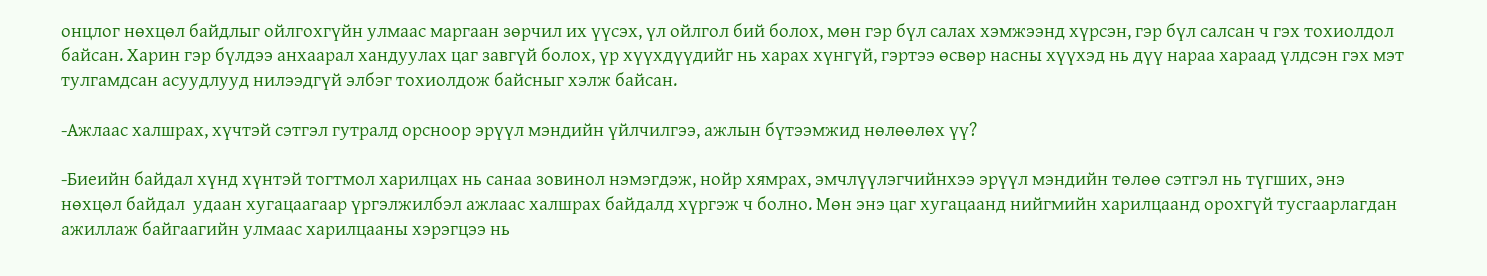онцлог нөхцөл байдлыг ойлгохгүйн улмаас маргаан зөрчил их үүсэх, үл ойлгол бий болох, мөн гэр бүл салах хэмжээнд хүрсэн, гэр бүл салсан ч гэх тохиолдол байсан. Харин гэр бүлдээ анхаарал хандуулах цаг завгүй болох, үр хүүхдүүдийг нь харах хүнгүй, гэртээ өсвөр насны хүүхэд нь дүү нараа хараад үлдсэн гэх мэт тулгамдсан асуудлууд нилээдгүй элбэг тохиолдож байсныг хэлж байсан.

-Ажлаас халшрах, хүчтэй сэтгэл гутралд орсноор эрүүл мэндийн үйлчилгээ, ажлын бүтээмжид нөлөөлөх үү?

-Биеийн байдал хүнд хүнтэй тогтмол харилцах нь санаа зовинол нэмэгдэж, нойр хямрах, эмчлүүлэгчийнхээ эрүүл мэндийн төлөө сэтгэл нь түгших, энэ нөхцөл байдал  удаан хугацаагаар үргэлжилбэл ажлаас халшрах байдалд хүргэж ч болно. Мөн энэ цаг хугацаанд нийгмийн харилцаанд орохгүй тусгаарлагдан ажиллаж байгаагийн улмаас харилцааны хэрэгцээ нь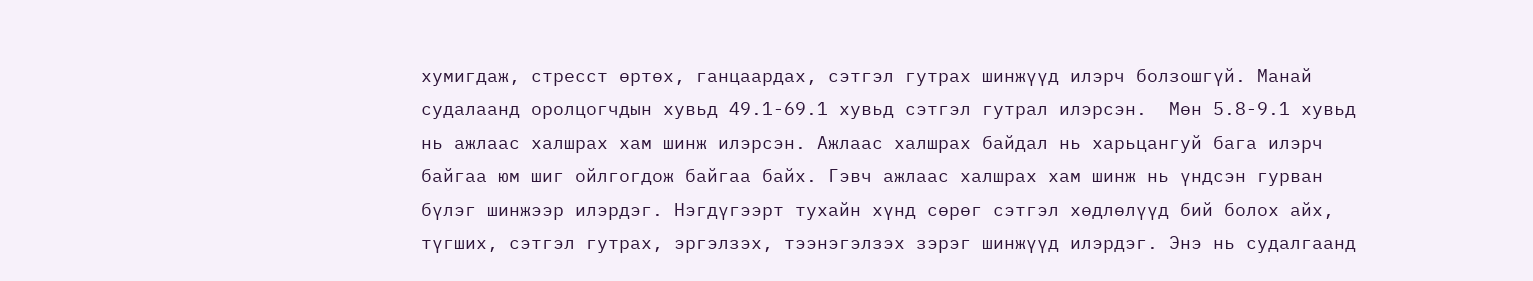хумигдаж, стресст өртөх, ганцаардах, сэтгэл гутрах шинжүүд илэрч болзошгүй. Манай судалаанд оролцогчдын хувьд 49.1-69.1 хувьд сэтгэл гутрал илэрсэн.  Мөн 5.8-9.1 хувьд нь ажлаас халшрах хам шинж илэрсэн. Ажлаас халшрах байдал нь харьцангуй бага илэрч байгаа юм шиг ойлгогдож байгаа байх. Гэвч ажлаас халшрах хам шинж нь үндсэн гурван бүлэг шинжээр илэрдэг. Нэгдүгээрт тухайн хүнд сөрөг сэтгэл хөдлөлүүд бий болох айх, түгших, сэтгэл гутрах, эргэлзэх, тээнэгэлзэх зэрэг шинжүүд илэрдэг. Энэ нь судалгаанд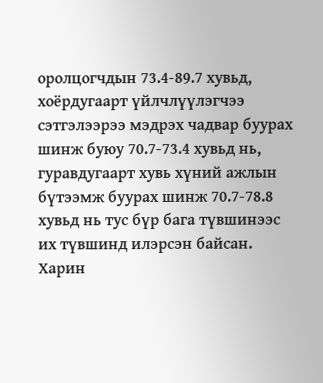оролцогчдын 73.4-89.7 хувьд, хоёрдугаарт үйлчлүүлэгчээ сэтгэлээрээ мэдрэх чадвар буурах шинж буюу 70.7-73.4 хувьд нь, гуравдугаарт хувь хүний ажлын бүтээмж буурах шинж 70.7-78.8 хувьд нь тус бүр бага түвшинээс их түвшинд илэрсэн байсан. Харин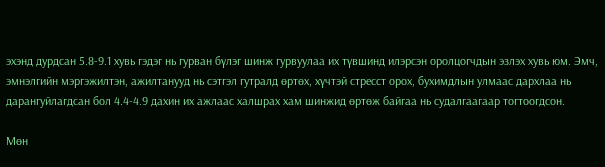эхэнд дурдсан 5.8-9.1 хувь гэдэг нь гурван бүлэг шинж гурвуулаа их түвшинд илэрсэн оролцогчдын эзлэх хувь юм. Эмч, эмнэлгийн мэргэжилтэн, ажилтанууд нь сэтгэл гутралд өртөх, хүчтэй стресст орох, бухимдлын улмаас дархлаа нь дарангуйлагдсан бол 4.4-4.9 дахин их ажлаас халшрах хам шинжид өртөж байгаа нь судалгаагаар тогтоогдсон.

Мөн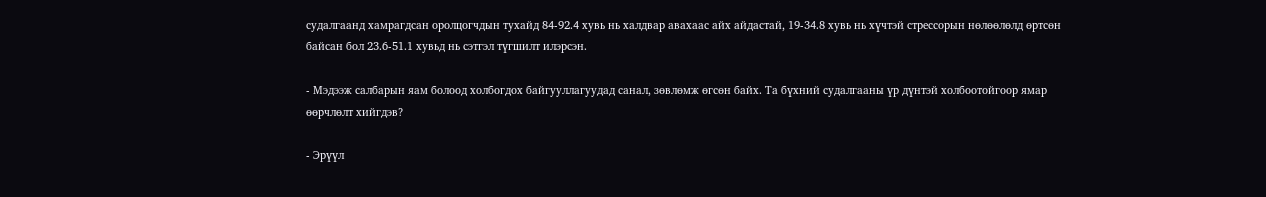судалгаанд хамрагдсан оролцогчдын тухайд 84-92.4 хувь нь халдвар авахаас айх айдастай, 19-34.8 хувь нь хүчтэй стрессорын нөлөөлөлд өртсөн байсан бол 23.6-51.1 хувьд нь сэтгэл түгшилт илэрсэн.

- Мэдээж салбарын яам болоод холбогдох байгууллагуудад санал, зөвлөмж өгсөн байх. Та бүхний судалгааны үр дүнтэй холбоотойгоор ямар өөрчлөлт хийгдэв?

- Эрүүл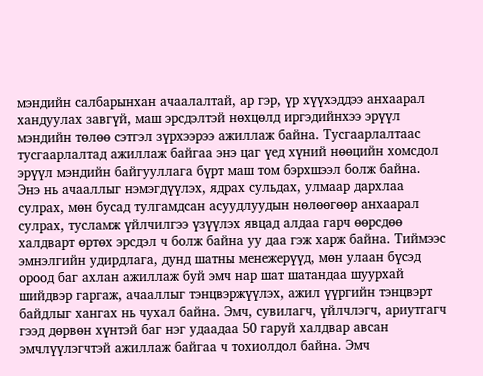мэндийн салбарынхан ачаалалтай, ар гэр, үр хүүхэддээ анхаарал хандуулах завгүй, маш эрсдэлтэй нөхцөлд иргэдийнхээ эрүүл мэндийн төлөө сэтгэл зүрхээрээ ажиллаж байна. Тусгаарлалтаас тусгаарлалтад ажиллаж байгаа энэ цаг үед хүний нөөцийн хомсдол эрүүл мэндийн байгууллага бүрт маш том бэрхшээл болж байна. Энэ нь ачааллыг нэмэгдүүлэх, ядрах сульдах, улмаар дархлаа сулрах, мөн бусад тулгамдсан асуудлуудын нөлөөгөөр анхаарал сулрах, тусламж үйлчилгээ үзүүлэх явцад алдаа гарч өөрсдөө халдварт өртөх эрсдэл ч болж байна уу даа гэж харж байна. Тиймээс эмнэлгийн удирдлага, дунд шатны менежерүүд, мөн улаан бүсэд ороод баг ахлан ажиллаж буй эмч нар шат шатандаа шуурхай шийдвэр гаргаж, ачааллыг тэнцвэржүүлэх, ажил үүргийн тэнцвэрт байдлыг хангах нь чухал байна. Эмч, сувилагч, үйлчлэгч, ариутгагч гээд дөрвөн хүнтэй баг нэг удаадаа 50 гаруй халдвар авсан эмчлүүлэгчтэй ажиллаж байгаа ч тохиолдол байна. Эмч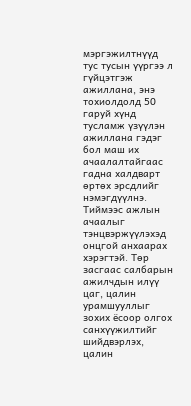мэргэжилтнүүд тус тусын үүргээ л гүйцэтгэж ажиллана, энэ тохиолдолд 50 гаруй хүнд тусламж үзүүлэн ажиллана гэдэг бол маш их ачаалалтайгаас гадна халдварт өртөх эрсдлийг нэмэгдүүлнэ. Тиймээс ажлын ачаалыг тэнцвэржүүлэхэд онцгой анхаарах хэрэгтэй. Төр засгаас салбарын ажилчдын илүү цаг, цалин урамшууллыг зохих ёсоор олгох санхүүжилтийг шийдвэрлэх, цалин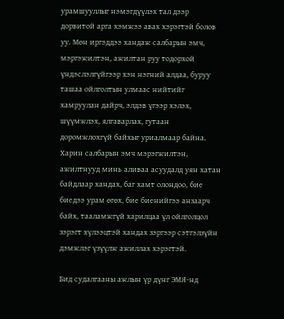урамшууллыг нэмэгдүүлэх тал дээр дорвитой арга хэмжээ авах хэрэгтэй болов уу. Мөн иргэддээ хандаж салбарын эмч, мэргэжилтэн, ажилтан руу тодорхой үндэслэлгүйгээр хэн нэгний алдаа, буруу ташаа ойлголтын улмаас нийтийг хамруулан дайрч, элдэв үгээр хэлэх, шүүмжлэх, ялгаварлах, гутаан доромжлохгүй байхыг уриалмаар байна. Харин салбарын эмч мэрэгжилтэн, ажилтнууд минь аливаа асуудалд уян хатан байдлаар хандах, баг хамт олондоо, бие биедээ урам өгөх, бие биенийгээ анзаарч байх, тааламжгүй харилцаа үл ойлголцол зэрэгт хүлээцтэй хандах зэргээр сэтгэлзүйн дэмжлэг үзүүлж ажиллах хэрэгтэй.

Бид судалгааны ажлын үр дүнг ЭМЯ-нд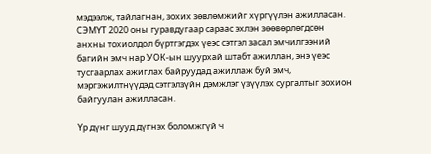мэдээлж, тайлагнан, зохих зөвлөмжийг хүргүүлэн ажилласан. СЭМҮТ 2020 оны гуравдугаар сараас эхлэн зөөвөрлөгдсөн анхны тохиолдол бүртгэгдэх үеэс сэтгэл засал эмчилгээний багийн эмч нар УОК-ын шуурхай штабт ажиллан, энэ үеэс тусгаарлах ажиглах байруудад ажиллаж буй эмч, мэргэжилтнүүдэд сэтгэлзүйн дэмжлэг үзүүлэх сургалтыг зохион байгуулан ажилласан.

Үр дүнг шууд дүгнэх боломжгүй ч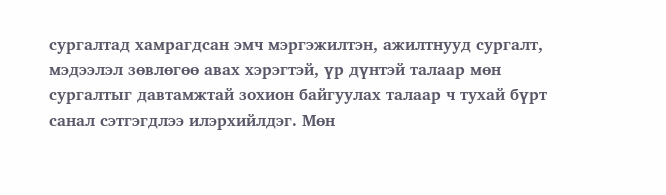сургалтад хамрагдсан эмч мэргэжилтэн, ажилтнууд сургалт, мэдээлэл зөвлөгөө авах хэрэгтэй, үр дүнтэй талаар мөн сургалтыг давтамжтай зохион байгуулах талаар ч тухай бүрт санал сэтгэгдлээ илэрхийлдэг. Мөн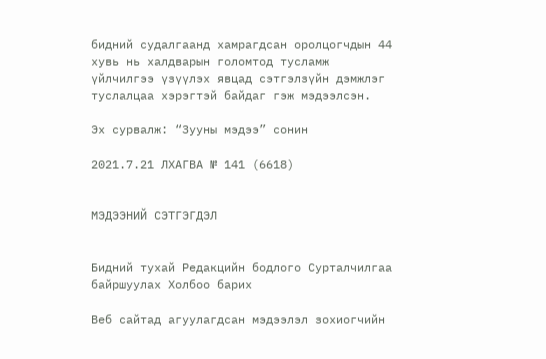бидний судалгаанд хамрагдсан оролцогчдын 44 хувь нь халдварын голомтод тусламж үйлчилгээ үзүүлэх явцад сэтгэлзүйн дэмжлэг туслалцаа хэрэгтэй байдаг гэж мэдээлсэн.

Эх сурвалж: “Зууны мэдээ” сонин

2021.7.21 ЛХАГВА № 141 (6618)


МЭДЭЭНИЙ СЭТГЭГДЭЛ


Бидний тухай Редакцийн бодлого Сурталчилгаа байршуулах Холбоо барих

Веб сайтад агуулагдсан мэдээлэл зохиогчийн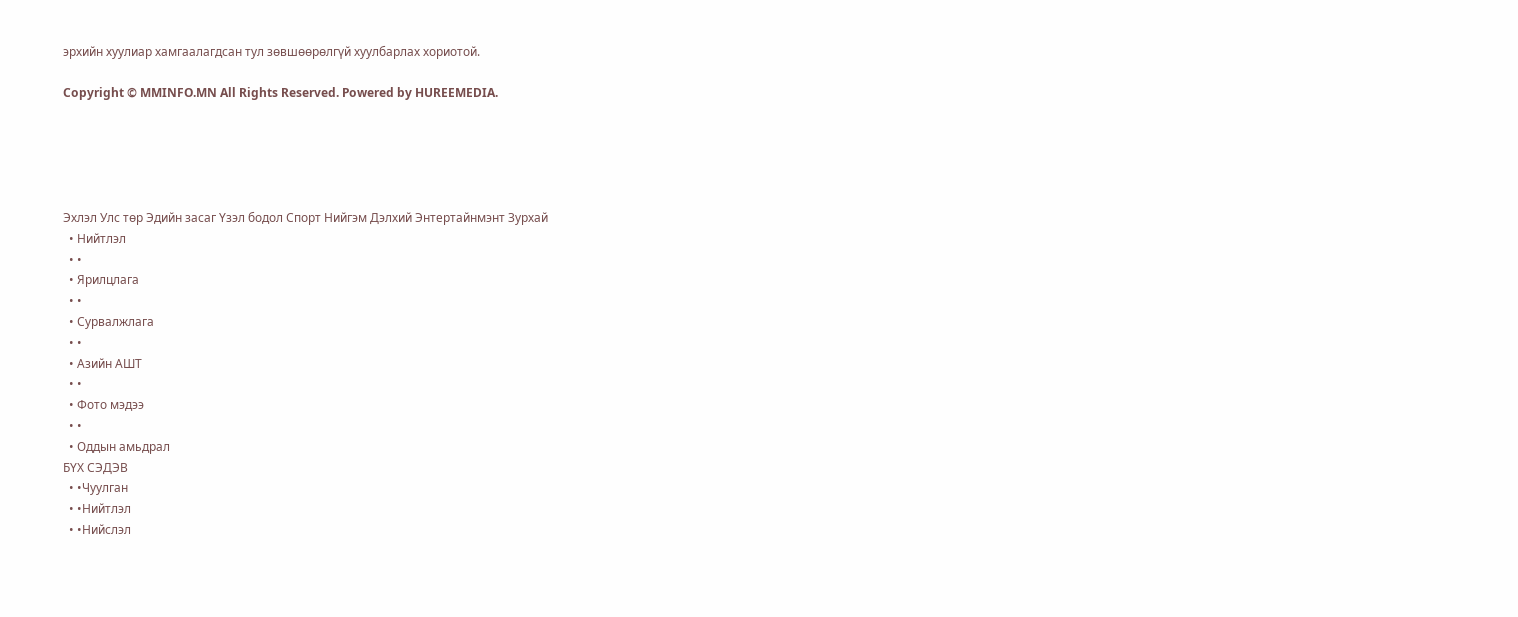эрхийн хуулиар хамгаалагдсан тул зөвшөөрөлгүй хуулбарлах хориотой.

Copyright © MMINFO.MN All Rights Reserved. Powered by HUREEMEDIA.





Эхлэл Улс төр Эдийн засаг Үзэл бодол Спорт Нийгэм Дэлхий Энтертайнмэнт Зурхай
  • Нийтлэл
  • •
  • Ярилцлага
  • •
  • Сурвалжлага
  • •
  • Азийн АШТ
  • •
  • Фото мэдээ
  • •
  • Оддын амьдрал
БҮХ СЭДЭВ
  • •Чуулган
  • •Нийтлэл
  • •Нийслэл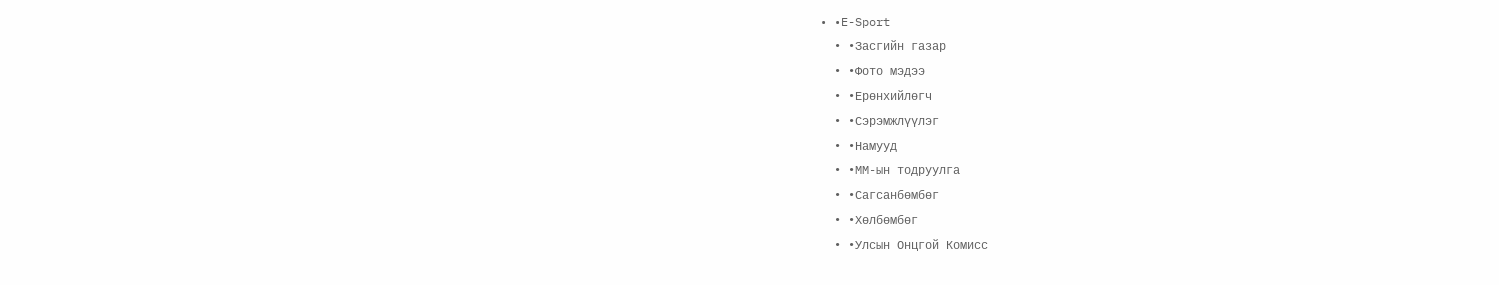• •E-Sport
  • •Засгийн газар
  • •Фото мэдээ
  • •Ерөнхийлөгч
  • •Сэрэмжлүүлэг
  • •Намууд
  • •ММ-ын тодруулга
  • •Сагсанбөмбөг
  • •Хөлбөмбөг
  • •Улсын Онцгой Комисс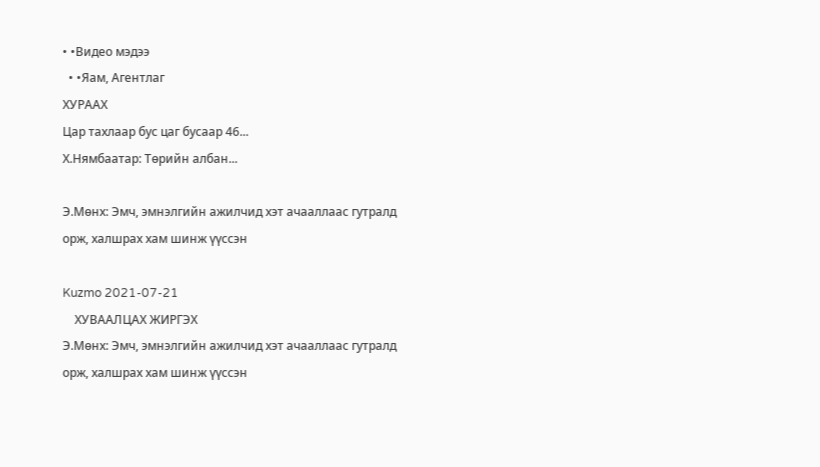• •Видео мэдээ
  • •Яам, Агентлаг
ХУРААХ
Цар тахлаар бус цаг бусаар 46...
Х.Нямбаатар: Төрийн албан...

Э.Мөнх: Эмч, эмнэлгийн ажилчид хэт ачааллаас гутралд орж, халшрах хам шинж үүссэн

Kuzmo 2021-07-21
    ХУВААЛЦАХ ЖИРГЭХ
Э.Мөнх: Эмч, эмнэлгийн ажилчид хэт ачааллаас гутралд орж, халшрах хам шинж үүссэн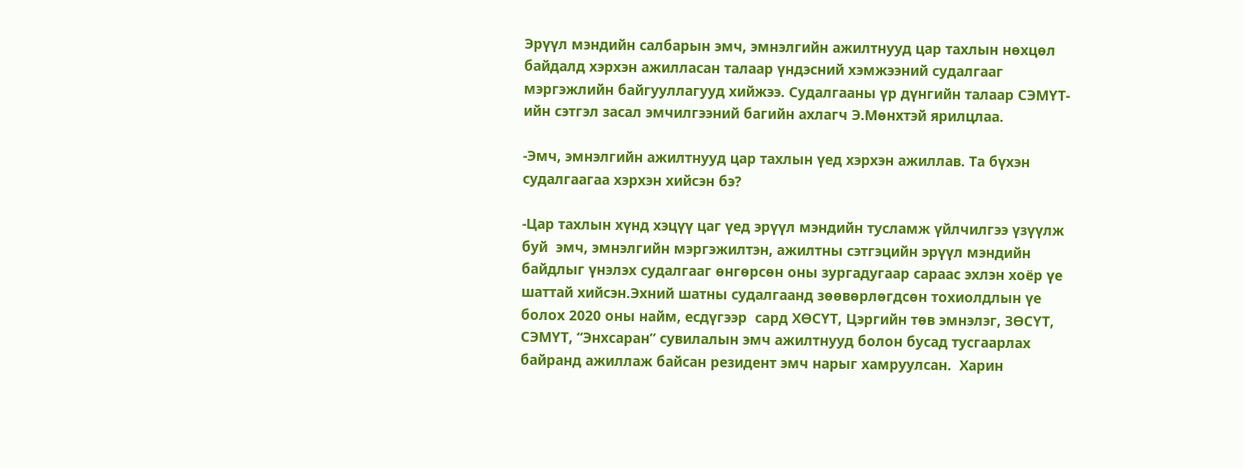Эрүүл мэндийн салбарын эмч, эмнэлгийн ажилтнууд цар тахлын нөхцөл байдалд хэрхэн ажилласан талаар үндэсний хэмжээний судалгааг мэргэжлийн байгууллагууд хийжээ. Судалгааны үр дүнгийн талаар СЭМҮТ-ийн сэтгэл засал эмчилгээний багийн ахлагч Э.Мөнхтэй ярилцлаа.

-Эмч, эмнэлгийн ажилтнууд цар тахлын үед хэрхэн ажиллав. Та бүхэн судалгаагаа хэрхэн хийсэн бэ?

-Цар тахлын хүнд хэцүү цаг үед эрүүл мэндийн тусламж үйлчилгээ үзүүлж буй  эмч, эмнэлгийн мэргэжилтэн, ажилтны сэтгэцийн эрүүл мэндийн байдлыг үнэлэх судалгааг өнгөрсөн оны зургадугаар сараас эхлэн хоёр үе шаттай хийсэн.Эхний шатны судалгаанд зөөвөрлөгдсөн тохиолдлын үе болох 2020 оны найм, есдүгээр  сард ХӨСҮТ, Цэргийн төв эмнэлэг, ЗӨСҮТ, СЭМҮТ, “Энхсаран” сувилалын эмч ажилтнууд болон бусад тусгаарлах байранд ажиллаж байсан резидент эмч нарыг хамруулсан.  Харин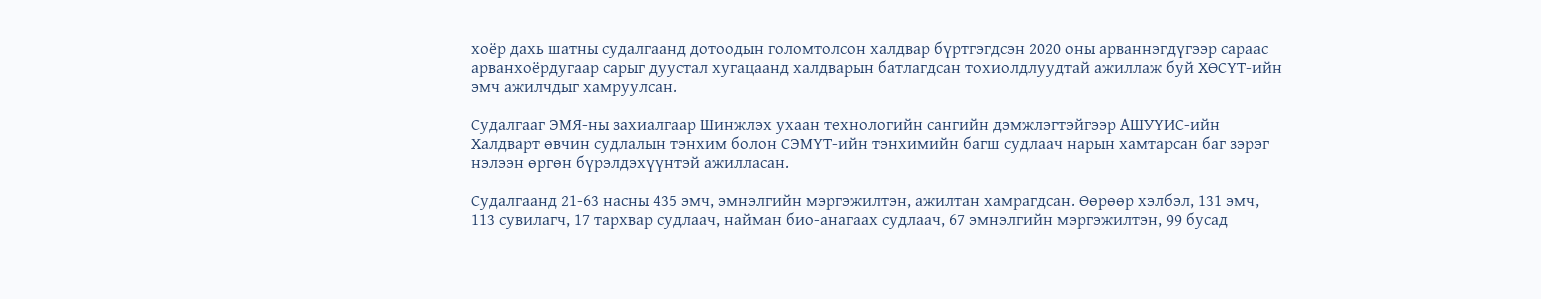хоёр дахь шатны судалгаанд дотоодын голомтолсон халдвар бүртгэгдсэн 2020 оны арваннэгдүгээр сараас арванхоёрдугаар сарыг дуустал хугацаанд халдварын батлагдсан тохиолдлуудтай ажиллаж буй ХӨСҮТ-ийн эмч ажилчдыг хамруулсан.

Судалгааг ЭМЯ-ны захиалгаар Шинжлэх ухаан технологийн сангийн дэмжлэгтэйгээр АШУҮИС-ийн Халдварт өвчин судлалын тэнхим болон СЭМҮТ-ийн тэнхимийн багш судлаач нарын хамтарсан баг зэрэг нэлээн өргөн бүрэлдэхүүнтэй ажилласан.

Судалгаанд 21-63 насны 435 эмч, эмнэлгийн мэргэжилтэн, ажилтан хамрагдсан. Өөрөөр хэлбэл, 131 эмч, 113 сувилагч, 17 тархвар судлаач, найман био-анагаах судлаач, 67 эмнэлгийн мэргэжилтэн, 99 бусад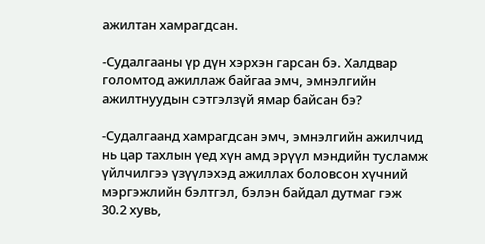ажилтан хамрагдсан.

-Судалгааны үр дүн хэрхэн гарсан бэ. Халдвар голомтод ажиллаж байгаа эмч, эмнэлгийн ажилтнуудын сэтгэлзүй ямар байсан бэ?

-Судалгаанд хамрагдсан эмч, эмнэлгийн ажилчид нь цар тахлын үед хүн амд эрүүл мэндийн тусламж үйлчилгээ үзүүлэхэд ажиллах боловсон хүчний мэргэжлийн бэлтгэл, бэлэн байдал дутмаг гэж 30.2 хувь,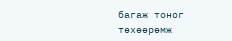багаж тоног төхөөрөмж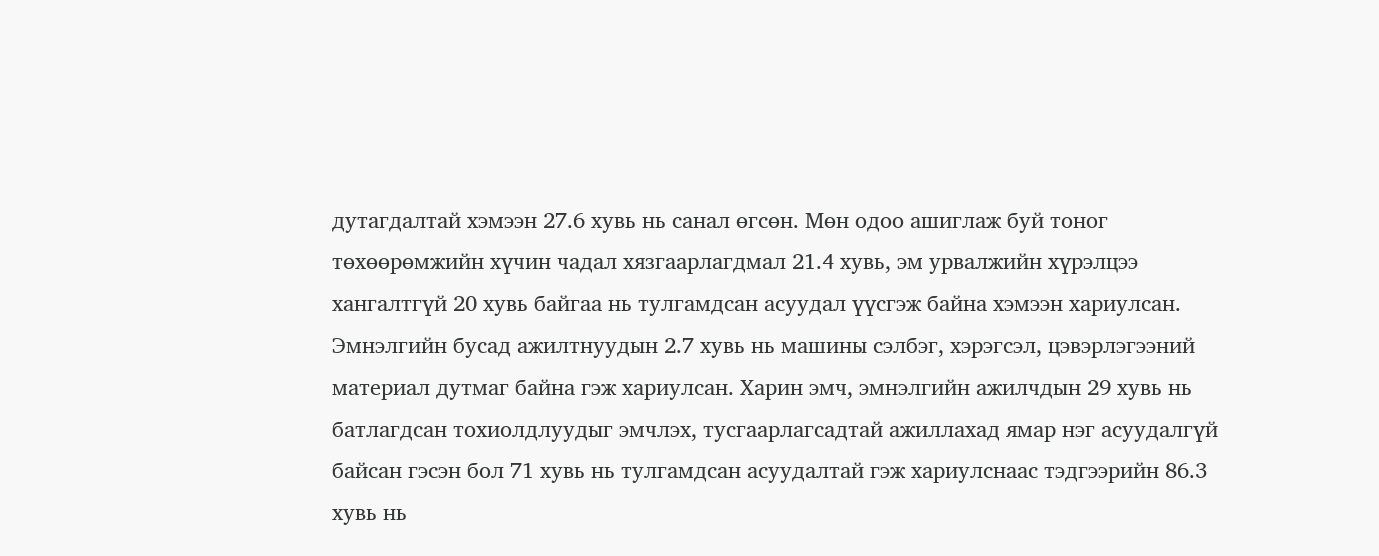дутагдалтай хэмээн 27.6 хувь нь санал өгсөн. Мөн одоо ашиглаж буй тоног төхөөрөмжийн хүчин чадал хязгаарлагдмал 21.4 хувь, эм урвалжийн хүрэлцээ хангалтгүй 20 хувь байгаа нь тулгамдсан асуудал үүсгэж байна хэмээн хариулсан. Эмнэлгийн бусад ажилтнуудын 2.7 хувь нь машины сэлбэг, хэрэгсэл, цэвэрлэгээний материал дутмаг байна гэж хариулсан. Харин эмч, эмнэлгийн ажилчдын 29 хувь нь батлагдсан тохиолдлуудыг эмчлэх, тусгаарлагсадтай ажиллахад ямар нэг асуудалгүй байсан гэсэн бол 71 хувь нь тулгамдсан асуудалтай гэж хариулснаас тэдгээрийн 86.3 хувь нь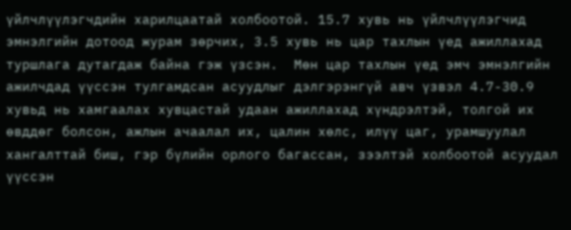үйлчлүүлэгчдийн харилцаатай холбоотой. 15.7 хувь нь үйлчлүүлэгчид эмнэлгийн дотоод журам зөрчих, 3.5 хувь нь цар тахлын үед ажиллахад туршлага дутагдаж байна гэж үзсэн.  Мөн цар тахлын үед эмч эмнэлгийн ажилчдад үүссэн тулгамдсан асуудлыг дэлгэрэнгүй авч үзвэл 4.7-30.9 хувьд нь хамгаалах хувцастай удаан ажиллахад хүндрэлтэй, толгой их өвддөг болсон, ажлын ачаалал их, цалин хөлс, илүү цаг, урамшуулал хангалттай биш, гэр бүлийн орлого багассан, зээлтэй холбоотой асуудал үүссэн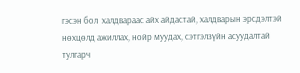гэсэн бол  халдвараас айх айдастай, халдварын эрсдэлтэй нөхцөлд ажиллах, нойр муудах, сэтгэлзүйн асуудалтай тулгарч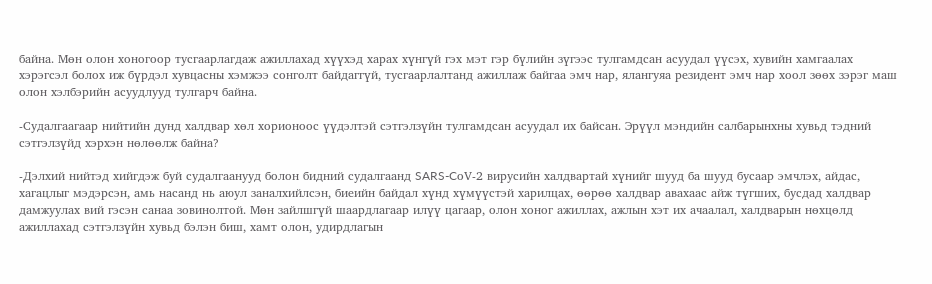байна. Мөн олон хоногоор тусгаарлагдаж ажиллахад хүүхэд харах хүнгүй гэх мэт гэр бүлийн зүгээс тулгамдсан асуудал үүсэх, хувийн хамгаалах хэрэгсэл болох иж бүрдэл хувцасны хэмжээ сонголт байдаггүй, тусгаарлалтанд ажиллаж байгаа эмч нар, ялангуяа резидент эмч нар хоол зөөх зэрэг маш олон хэлбэрийн асуудлууд тулгарч байна.

-Судалгаагаар нийтийн дунд халдвар хөл хорионоос үүдэлтэй сэтгэлзүйн тулгамдсан асуудал их байсан. Эрүүл мэндийн салбарынхны хувьд тэдний сэтгэлзүйд хэрхэн нөлөөлж байна?

-Дэлхий нийтэд хийгдэж буй судалгаанууд болон бидний судалгаанд SARS-CоV-2 вирусийн халдвартай хүнийг шууд ба шууд бусаар эмчлэх, айдас, хагацлыг мэдэрсэн, амь насанд нь аюул заналхийлсэн, биеийн байдал хүнд хүмүүстэй харилцах, өөрөө халдвар авахаас айж түгших, бусдад халдвар дамжуулах вий гэсэн санаа зовинолтой. Мөн зайлшгүй шаардлагаар илүү цагаар, олон хоног ажиллах, ажлын хэт их ачаалал, халдварын нөхцөлд ажиллахад сэтгэлзүйн хувьд бэлэн биш, хамт олон, удирдлагын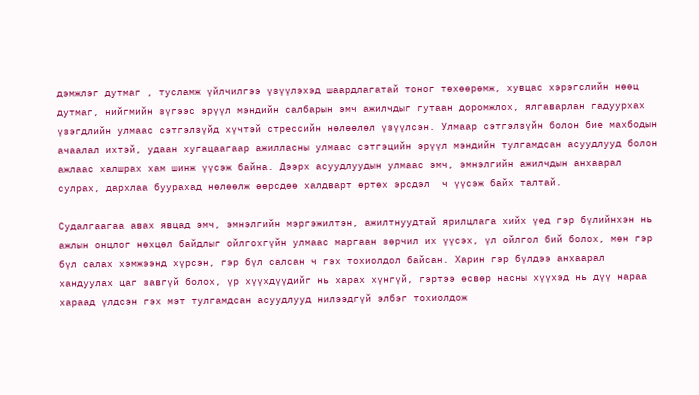дэмжлэг дутмаг , тусламж үйлчилгээ үзүүлэхэд шаардлагатай тоног төхөөрөмж, хувцас хэрэгслийн нөөц дутмаг, нийгмийн зүгээс эрүүл мэндийн салбарын эмч ажилчдыг гутаан доромжлох, ялгаварлан гадуурхах үзэгдлийн улмаас сэтгэлзүйд хүчтэй стрессийн нөлөөлөл үзүүлсэн. Улмаар сэтгэлзүйн болон бие махбодын ачаалал ихтэй, удаан хугацаагаар ажилласны улмаас сэтгэцийн эрүүл мэндийн тулгамдсан асуудлууд болон ажлаас халшрах хам шинж үүсэж байна. Дээрх асуудлуудын улмаас эмч, эмнэлгийн ажилчдын анхаарал сулрах, дархлаа буурахад нөлөөлж өөрсдөө халдварт өртөх эрсдэл  ч үүсэж байх талтай.

Судалгаагаа авах явцад эмч, эмнэлгийн мэргэжилтэн, ажилтнуудтай ярилцлага хийх үед гэр бүлийнхэн нь ажлын онцлог нөхцөл байдлыг ойлгохгүйн улмаас маргаан зөрчил их үүсэх, үл ойлгол бий болох, мөн гэр бүл салах хэмжээнд хүрсэн, гэр бүл салсан ч гэх тохиолдол байсан. Харин гэр бүлдээ анхаарал хандуулах цаг завгүй болох, үр хүүхдүүдийг нь харах хүнгүй, гэртээ өсвөр насны хүүхэд нь дүү нараа хараад үлдсэн гэх мэт тулгамдсан асуудлууд нилээдгүй элбэг тохиолдож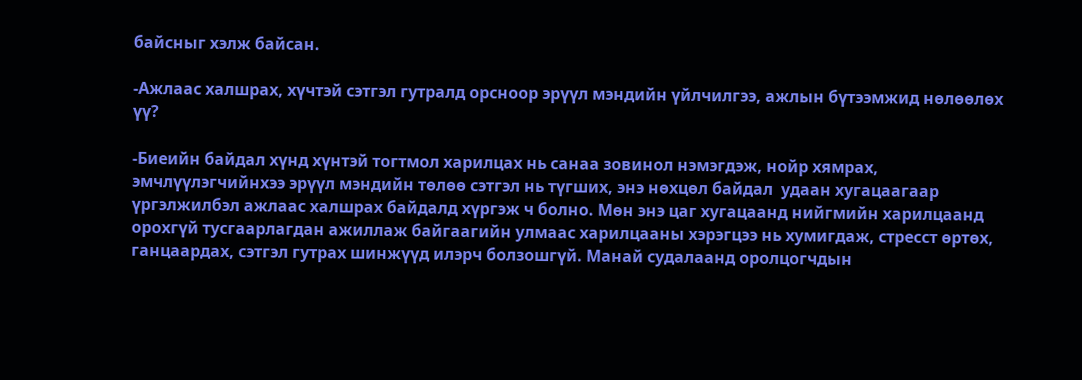байсныг хэлж байсан.

-Ажлаас халшрах, хүчтэй сэтгэл гутралд орсноор эрүүл мэндийн үйлчилгээ, ажлын бүтээмжид нөлөөлөх үү?

-Биеийн байдал хүнд хүнтэй тогтмол харилцах нь санаа зовинол нэмэгдэж, нойр хямрах, эмчлүүлэгчийнхээ эрүүл мэндийн төлөө сэтгэл нь түгших, энэ нөхцөл байдал  удаан хугацаагаар үргэлжилбэл ажлаас халшрах байдалд хүргэж ч болно. Мөн энэ цаг хугацаанд нийгмийн харилцаанд орохгүй тусгаарлагдан ажиллаж байгаагийн улмаас харилцааны хэрэгцээ нь хумигдаж, стресст өртөх, ганцаардах, сэтгэл гутрах шинжүүд илэрч болзошгүй. Манай судалаанд оролцогчдын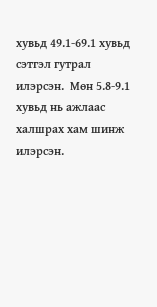хувьд 49.1-69.1 хувьд сэтгэл гутрал илэрсэн.  Мөн 5.8-9.1 хувьд нь ажлаас халшрах хам шинж илэрсэн.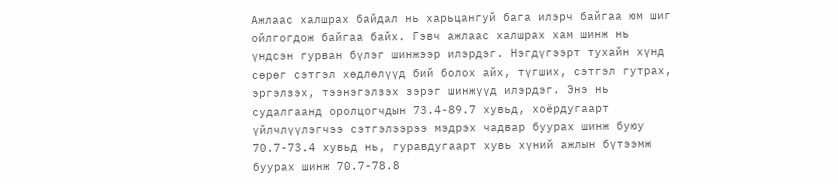Ажлаас халшрах байдал нь харьцангуй бага илэрч байгаа юм шиг ойлгогдож байгаа байх. Гэвч ажлаас халшрах хам шинж нь үндсэн гурван бүлэг шинжээр илэрдэг. Нэгдүгээрт тухайн хүнд сөрөг сэтгэл хөдлөлүүд бий болох айх, түгших, сэтгэл гутрах, эргэлзэх, тээнэгэлзэх зэрэг шинжүүд илэрдэг. Энэ нь судалгаанд оролцогчдын 73.4-89.7 хувьд, хоёрдугаарт үйлчлүүлэгчээ сэтгэлээрээ мэдрэх чадвар буурах шинж буюу 70.7-73.4 хувьд нь, гуравдугаарт хувь хүний ажлын бүтээмж буурах шинж 70.7-78.8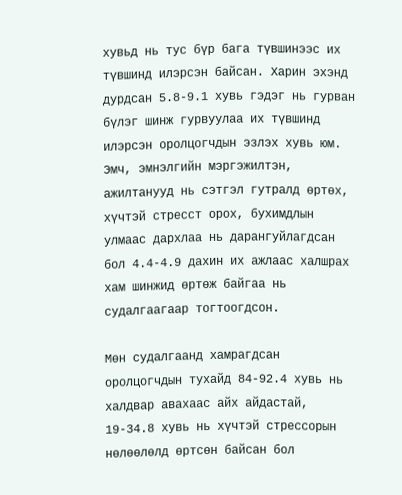хувьд нь тус бүр бага түвшинээс их түвшинд илэрсэн байсан. Харин эхэнд дурдсан 5.8-9.1 хувь гэдэг нь гурван бүлэг шинж гурвуулаа их түвшинд илэрсэн оролцогчдын эзлэх хувь юм. Эмч, эмнэлгийн мэргэжилтэн, ажилтанууд нь сэтгэл гутралд өртөх, хүчтэй стресст орох, бухимдлын улмаас дархлаа нь дарангуйлагдсан бол 4.4-4.9 дахин их ажлаас халшрах хам шинжид өртөж байгаа нь судалгаагаар тогтоогдсон.

Мөн судалгаанд хамрагдсан оролцогчдын тухайд 84-92.4 хувь нь халдвар авахаас айх айдастай, 19-34.8 хувь нь хүчтэй стрессорын нөлөөлөлд өртсөн байсан бол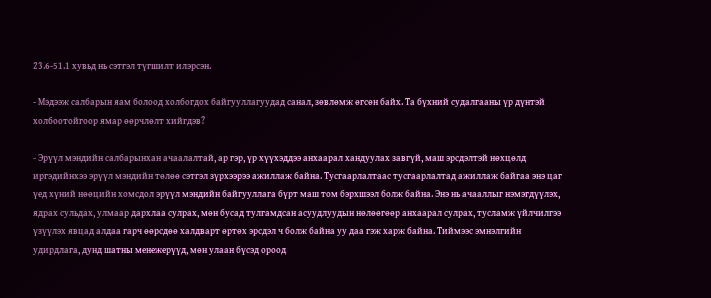23.6-51.1 хувьд нь сэтгэл түгшилт илэрсэн.

- Мэдээж салбарын яам болоод холбогдох байгууллагуудад санал, зөвлөмж өгсөн байх. Та бүхний судалгааны үр дүнтэй холбоотойгоор ямар өөрчлөлт хийгдэв?

- Эрүүл мэндийн салбарынхан ачаалалтай, ар гэр, үр хүүхэддээ анхаарал хандуулах завгүй, маш эрсдэлтэй нөхцөлд иргэдийнхээ эрүүл мэндийн төлөө сэтгэл зүрхээрээ ажиллаж байна. Тусгаарлалтаас тусгаарлалтад ажиллаж байгаа энэ цаг үед хүний нөөцийн хомсдол эрүүл мэндийн байгууллага бүрт маш том бэрхшээл болж байна. Энэ нь ачааллыг нэмэгдүүлэх, ядрах сульдах, улмаар дархлаа сулрах, мөн бусад тулгамдсан асуудлуудын нөлөөгөөр анхаарал сулрах, тусламж үйлчилгээ үзүүлэх явцад алдаа гарч өөрсдөө халдварт өртөх эрсдэл ч болж байна уу даа гэж харж байна. Тиймээс эмнэлгийн удирдлага, дунд шатны менежерүүд, мөн улаан бүсэд ороод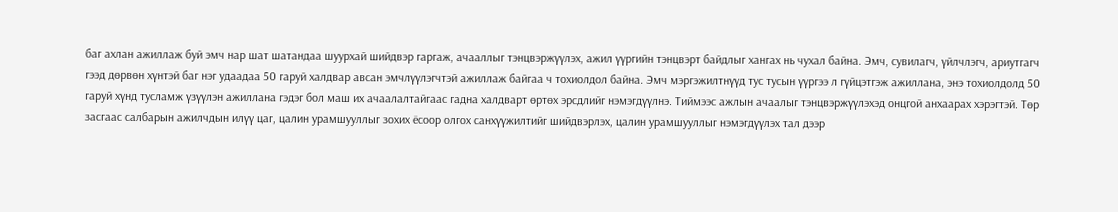баг ахлан ажиллаж буй эмч нар шат шатандаа шуурхай шийдвэр гаргаж, ачааллыг тэнцвэржүүлэх, ажил үүргийн тэнцвэрт байдлыг хангах нь чухал байна. Эмч, сувилагч, үйлчлэгч, ариутгагч гээд дөрвөн хүнтэй баг нэг удаадаа 50 гаруй халдвар авсан эмчлүүлэгчтэй ажиллаж байгаа ч тохиолдол байна. Эмч мэргэжилтнүүд тус тусын үүргээ л гүйцэтгэж ажиллана, энэ тохиолдолд 50 гаруй хүнд тусламж үзүүлэн ажиллана гэдэг бол маш их ачаалалтайгаас гадна халдварт өртөх эрсдлийг нэмэгдүүлнэ. Тиймээс ажлын ачаалыг тэнцвэржүүлэхэд онцгой анхаарах хэрэгтэй. Төр засгаас салбарын ажилчдын илүү цаг, цалин урамшууллыг зохих ёсоор олгох санхүүжилтийг шийдвэрлэх, цалин урамшууллыг нэмэгдүүлэх тал дээр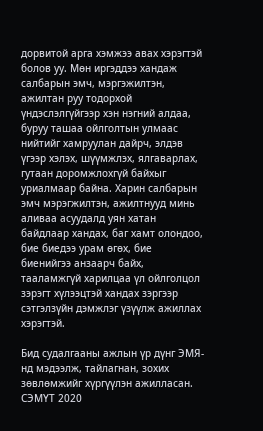дорвитой арга хэмжээ авах хэрэгтэй болов уу. Мөн иргэддээ хандаж салбарын эмч, мэргэжилтэн, ажилтан руу тодорхой үндэслэлгүйгээр хэн нэгний алдаа, буруу ташаа ойлголтын улмаас нийтийг хамруулан дайрч, элдэв үгээр хэлэх, шүүмжлэх, ялгаварлах, гутаан доромжлохгүй байхыг уриалмаар байна. Харин салбарын эмч мэрэгжилтэн, ажилтнууд минь аливаа асуудалд уян хатан байдлаар хандах, баг хамт олондоо, бие биедээ урам өгөх, бие биенийгээ анзаарч байх, тааламжгүй харилцаа үл ойлголцол зэрэгт хүлээцтэй хандах зэргээр сэтгэлзүйн дэмжлэг үзүүлж ажиллах хэрэгтэй.

Бид судалгааны ажлын үр дүнг ЭМЯ-нд мэдээлж, тайлагнан, зохих зөвлөмжийг хүргүүлэн ажилласан. СЭМҮТ 2020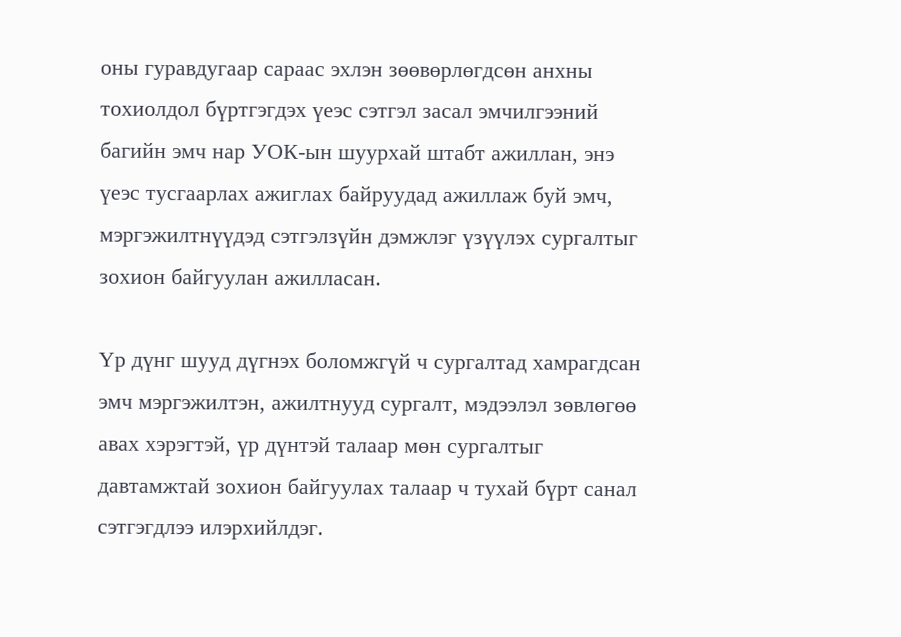оны гуравдугаар сараас эхлэн зөөвөрлөгдсөн анхны тохиолдол бүртгэгдэх үеэс сэтгэл засал эмчилгээний багийн эмч нар УОК-ын шуурхай штабт ажиллан, энэ үеэс тусгаарлах ажиглах байруудад ажиллаж буй эмч, мэргэжилтнүүдэд сэтгэлзүйн дэмжлэг үзүүлэх сургалтыг зохион байгуулан ажилласан.

Үр дүнг шууд дүгнэх боломжгүй ч сургалтад хамрагдсан эмч мэргэжилтэн, ажилтнууд сургалт, мэдээлэл зөвлөгөө авах хэрэгтэй, үр дүнтэй талаар мөн сургалтыг давтамжтай зохион байгуулах талаар ч тухай бүрт санал сэтгэгдлээ илэрхийлдэг.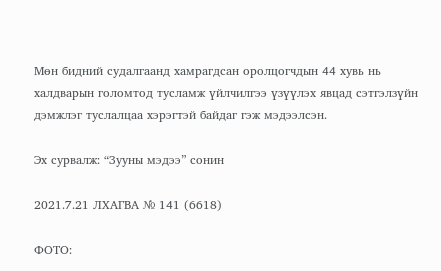Мөн бидний судалгаанд хамрагдсан оролцогчдын 44 хувь нь халдварын голомтод тусламж үйлчилгээ үзүүлэх явцад сэтгэлзүйн дэмжлэг туслалцаа хэрэгтэй байдаг гэж мэдээлсэн.

Эх сурвалж: “Зууны мэдээ” сонин

2021.7.21 ЛХАГВА № 141 (6618)

ФОТО: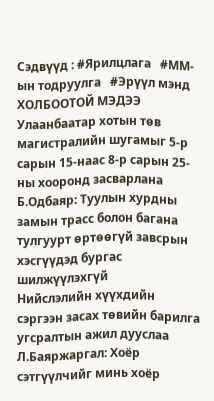Сэдвүүд : #Ярилцлага   #ММ-ын тодруулга   #Эрүүл мэнд
ХОЛБООТОЙ МЭДЭЭ
Улаанбаатар хотын төв магистралийн шугамыг 5-р сарын 15-наас 8-р сарын 25-ны хооронд засварлана
Б.Одбаяр: Туулын хурдны замын трасс болон багана тулгуурт өртөөгүй завсрын хэсгүүдэд бургас шилжүүлэхгүй
Нийслэлийн хүүхдийн сэргээн засах төвийн барилга угсралтын ажил дууслаа
Л.Баяржаргал: Хоёр сэтгүүлчийг минь хоёр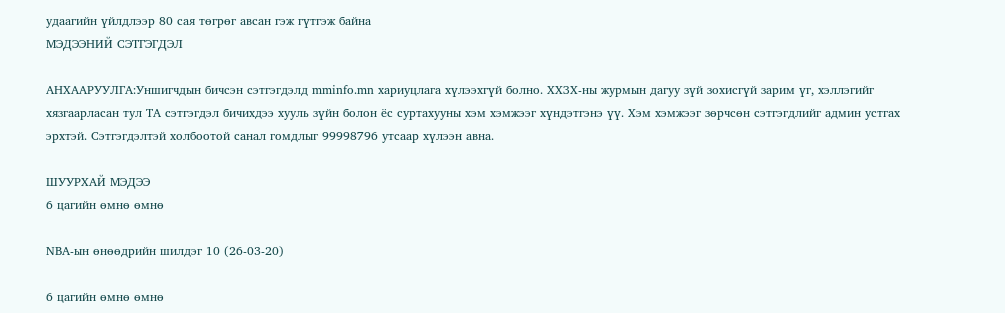удаагийн үйлдлээр 80 сая төгрөг авсан гэж гүтгэж байна
МЭДЭЭНИЙ СЭТГЭГДЭЛ

АНХААРУУЛГА:Уншигчдын бичсэн сэтгэгдэлд mminfo.mn хариуцлага хүлээхгүй болно. ХХЗХ-ны журмын дагуу зүй зохисгүй зарим үг, хэллэгийг хязгаарласан тул ТА сэтгэгдэл бичихдээ хууль зүйн болон ёс суртахууны хэм хэмжээг хүндэтгэнэ үү. Хэм хэмжээг зөрчсөн сэтгэгдлийг админ устгах эрхтэй. Сэтгэгдэлтэй холбоотой санал гомдлыг 99998796 утсаар хүлээн авна.

ШУУРХАЙ МЭДЭЭ
6 цагийн өмнө өмнө

NBA-ын өнөөдрийн шилдэг 10 (26-03-20)

6 цагийн өмнө өмнө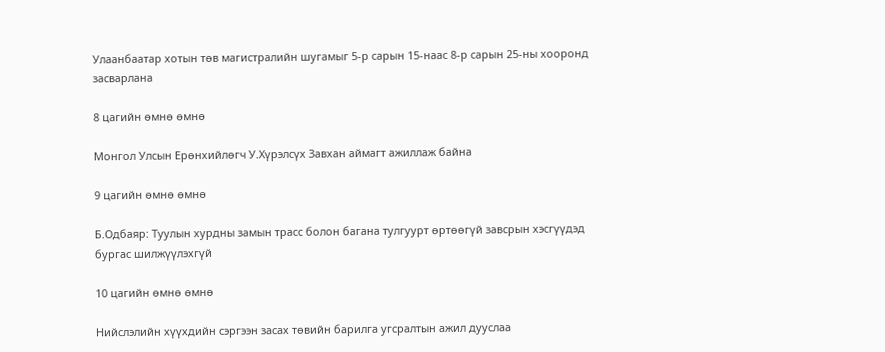Улаанбаатар хотын төв магистралийн шугамыг 5-р сарын 15-наас 8-р сарын 25-ны хооронд засварлана

8 цагийн өмнө өмнө

Монгол Улсын Ерөнхийлөгч У.Хүрэлсүх Завхан аймагт ажиллаж байна

9 цагийн өмнө өмнө

Б.Одбаяр: Туулын хурдны замын трасс болон багана тулгуурт өртөөгүй завсрын хэсгүүдэд бургас шилжүүлэхгүй

10 цагийн өмнө өмнө

Нийслэлийн хүүхдийн сэргээн засах төвийн барилга угсралтын ажил дууслаа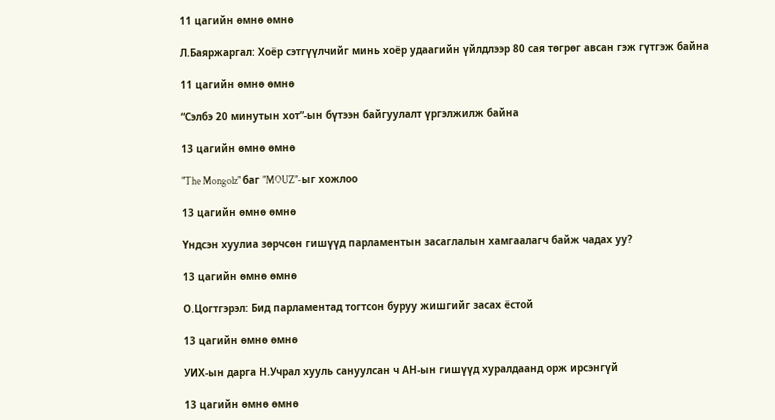11 цагийн өмнө өмнө

Л.Баяржаргал: Хоёр сэтгүүлчийг минь хоёр удаагийн үйлдлээр 80 сая төгрөг авсан гэж гүтгэж байна

11 цагийн өмнө өмнө

“Сэлбэ 20 минутын хот”-ын бүтээн байгуулалт үргэлжилж байна

13 цагийн өмнө өмнө

"The Mongolz" баг "MOUZ"-ыг хожлоо

13 цагийн өмнө өмнө

Үндсэн хуулиа зөрчсөн гишүүд парламентын засаглалын хамгаалагч байж чадах уу?

13 цагийн өмнө өмнө

О.Цогтгэрэл: Бид парламентад тогтсон буруу жишгийг засах ёстой

13 цагийн өмнө өмнө

УИХ-ын дарга Н.Учрал хууль сануулсан ч АН-ын гишүүд хуралдаанд орж ирсэнгүй

13 цагийн өмнө өмнө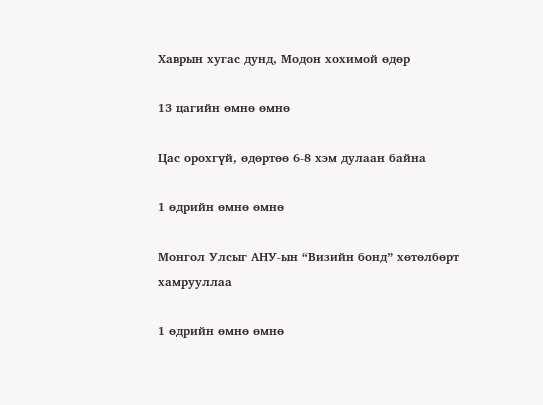Хаврын хугас дунд, Модон хохимой өдөр

13 цагийн өмнө өмнө

Цас орохгүй, өдөртөө 6-8 хэм дулаан байна

1 өдрийн өмнө өмнө

Монгол Улсыг АНУ-ын “Визийн бонд” хөтөлбөрт хамрууллаа

1 өдрийн өмнө өмнө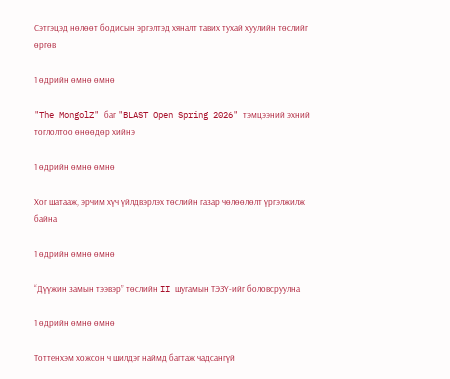Сэтгэцэд нөлөөт бодисын эргэлтэд хяналт тавих тухай хуулийн төслийг өргөв

1 өдрийн өмнө өмнө

"The MongolZ" баг "BLAST Open Spring 2026" тэмцээний эхний тоглолтоо өнөөдөр хийнэ

1 өдрийн өмнө өмнө

Хог шатааж, эрчим хүч үйлдвэрлэх төслийн газар чөлөөлөлт үргэлжилж байна

1 өдрийн өмнө өмнө

“Дүүжин замын тээвэр” төслийн II шугамын ТЭЗҮ-ийг боловсруулна

1 өдрийн өмнө өмнө

Тоттенхэм хожсон ч шилдэг наймд багтаж чадсангүй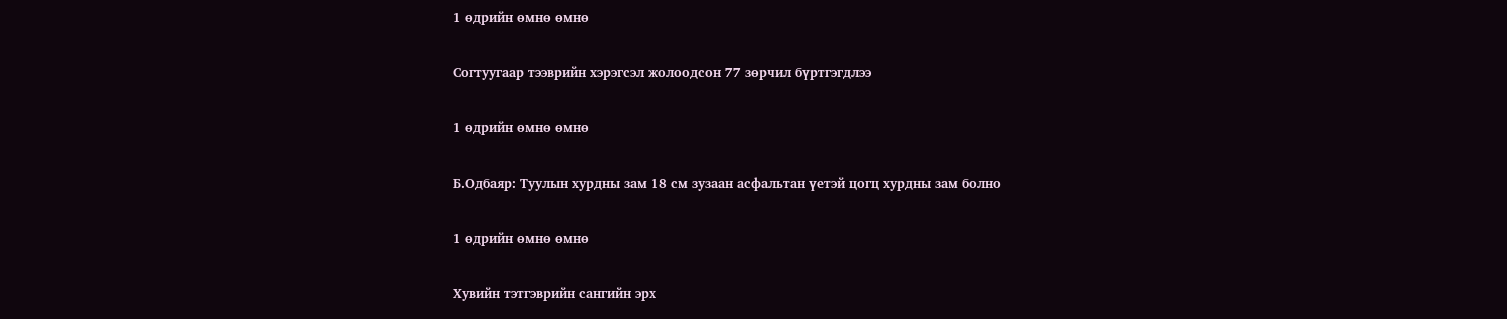1 өдрийн өмнө өмнө

Согтуугаар тээврийн хэрэгсэл жолоодсон 77 зөрчил бүртгэгдлээ

1 өдрийн өмнө өмнө

Б.Одбаяр: Туулын хурдны зам 18 см зузаан асфальтан үетэй цогц хурдны зам болно

1 өдрийн өмнө өмнө

Хувийн тэтгэврийн сангийн эрх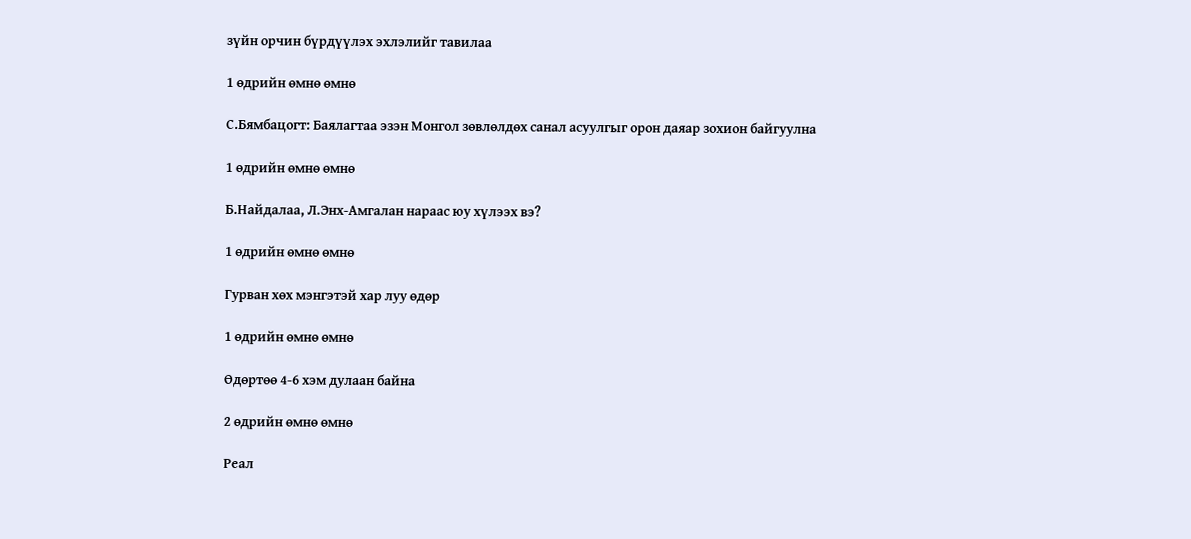зүйн орчин бүрдүүлэх эхлэлийг тавилаа

1 өдрийн өмнө өмнө

С.Бямбацогт: Баялагтаа эзэн Монгол зөвлөлдөх санал асуулгыг орон даяар зохион байгуулна

1 өдрийн өмнө өмнө

Б.Найдалаа, Л.Энх-Амгалан нараас юу хүлээх вэ?

1 өдрийн өмнө өмнө

Гурван хөх мэнгэтэй хар луу өдөр

1 өдрийн өмнө өмнө

Өдөртөө 4-6 хэм дулаан байна

2 өдрийн өмнө өмнө

Реал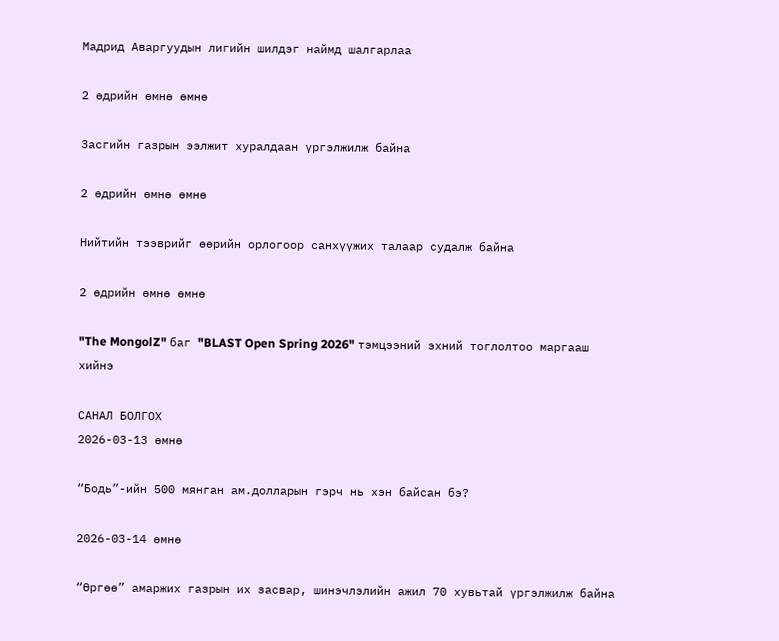Мадрид Аваргуудын лигийн шилдэг наймд шалгарлаа

2 өдрийн өмнө өмнө

Засгийн газрын ээлжит хуралдаан үргэлжилж байна

2 өдрийн өмнө өмнө

Нийтийн тээврийг өөрийн орлогоор санхүүжих талаар судалж байна

2 өдрийн өмнө өмнө

"The MongolZ" баг "BLAST Open Spring 2026" тэмцээний эхний тоглолтоо маргааш хийнэ

САНАЛ БОЛГОХ
2026-03-13 өмнө

“Бодь”-ийн 500 мянган ам.долларын гэрч нь хэн байсан бэ?

2026-03-14 өмнө

“Өргөө” амаржих газрын их засвар, шинэчлэлийн ажил 70 хувьтай үргэлжилж байна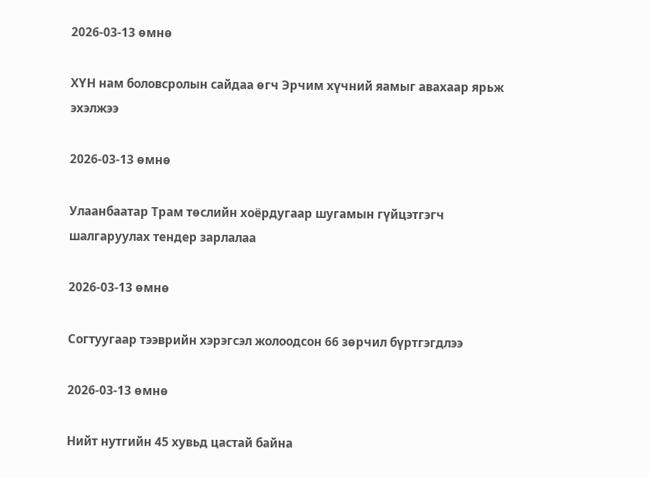2026-03-13 өмнө

ХҮН нам боловсролын сайдаа өгч Эрчим хүчний яамыг авахаар ярьж эхэлжээ

2026-03-13 өмнө

Улаанбаатар Трам төслийн хоёрдугаар шугамын гүйцэтгэгч шалгаруулах тендер зарлалаа

2026-03-13 өмнө

Согтуугаар тээврийн хэрэгсэл жолоодсон 66 зөрчил бүртгэгдлээ

2026-03-13 өмнө

Нийт нутгийн 45 хувьд цастай байна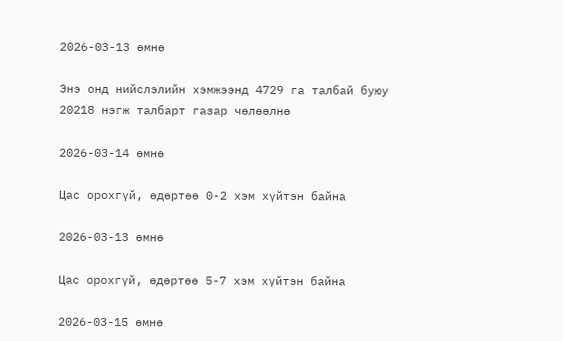2026-03-13 өмнө

Энэ онд нийслэлийн хэмжээнд 4729 га талбай буюу 20218 нэгж талбарт газар чөлөөлнө

2026-03-14 өмнө

Цас орохгүй, өдөртөө 0-2 хэм хүйтэн байна

2026-03-13 өмнө

Цас орохгүй, өдөртөө 5-7 хэм хүйтэн байна

2026-03-15 өмнө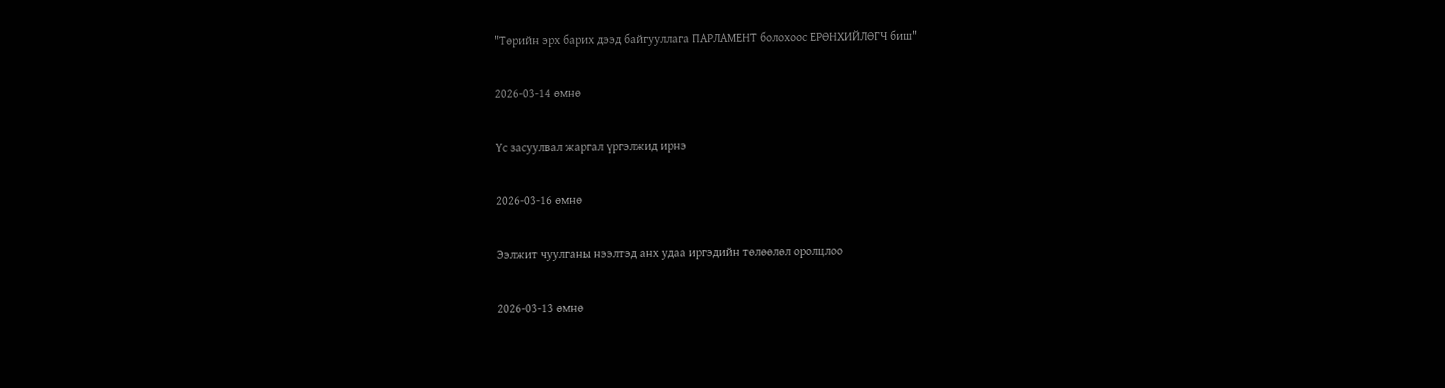"Төрийн эрх барих дээд байгууллага ПАРЛАМЕНТ болохоос ЕРӨНХИЙЛӨГЧ биш"

2026-03-14 өмнө

Үс засуулвал жаргал үргэлжид ирнэ

2026-03-16 өмнө

Ээлжит чуулганы нээлтэд анх удаа иргэдийн төлөөлөл оролцлоо

2026-03-13 өмнө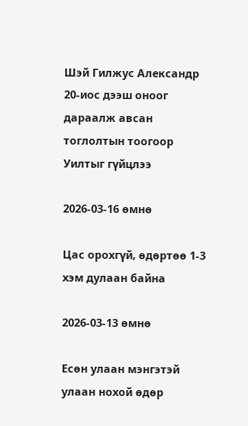Шэй Гилжус Александр 20-иос дээш оноог дараалж авсан тоглолтын тоогоор Уилтыг гүйцлээ

2026-03-16 өмнө

Цас орохгүй, өдөртөө 1-3 хэм дулаан байна

2026-03-13 өмнө

Есөн улаан мэнгэтэй улаан нохой өдөр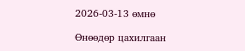2026-03-13 өмнө

Өнөөдөр цахилгаан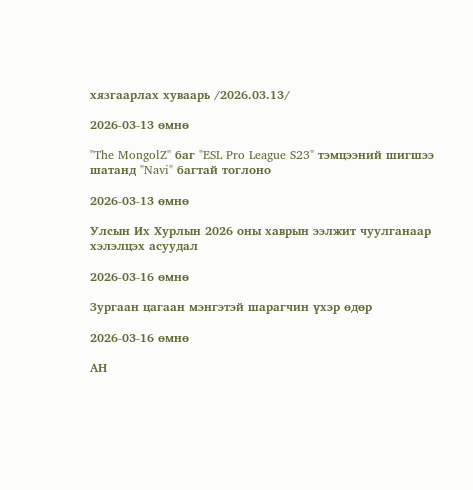хязгаарлах хуваарь /2026.03.13/

2026-03-13 өмнө

"The MongolZ" баг "ESL Pro League S23" тэмцээний шигшээ шатанд "Navi" багтай тоглоно

2026-03-13 өмнө

Улсын Их Хурлын 2026 оны хаврын ээлжит чуулганаар хэлэлцэх асуудал

2026-03-16 өмнө

Зургаан цагаан мэнгэтэй шарагчин үхэр өдөр

2026-03-16 өмнө

АН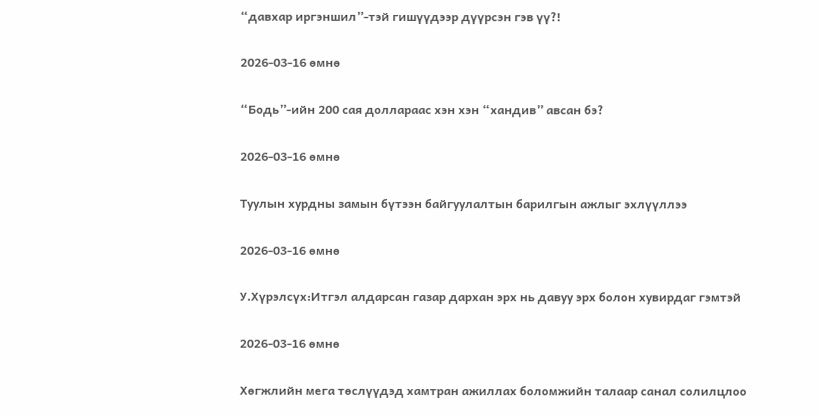“давхар иргэншил”-тэй гишүүдээр дүүрсэн гэв үү?!

2026-03-16 өмнө

“Бодь”-ийн 200 сая доллараас хэн хэн “хандив” авсан бэ?

2026-03-16 өмнө

Туулын хурдны замын бүтээн байгуулалтын барилгын ажлыг эхлүүллээ

2026-03-16 өмнө

У.Хүрэлсүх:Итгэл алдарсан газар дархан эрх нь давуу эрх болон хувирдаг гэмтэй

2026-03-16 өмнө

Хөгжлийн мега төслүүдэд хамтран ажиллах боломжийн талаар санал солилцлоо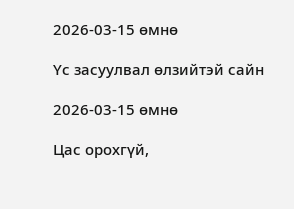2026-03-15 өмнө

Үс засуулвал өлзийтэй сайн

2026-03-15 өмнө

Цас орохгүй,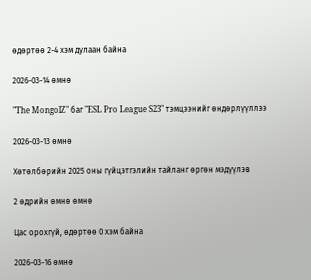өдөртөө 2-4 хэм дулаан байна

2026-03-14 өмнө

"The MongolZ" баг "ESL Pro League S23" тэмцээнийг өндөрлүүллээ

2026-03-13 өмнө

Хөтөлбөрийн 2025 оны гүйцэтгэлийн тайланг өргөн мэдүүлэв

2 өдрийн өмнө өмнө

Цас орохгүй, өдөртөө 0 хэм байна

2026-03-16 өмнө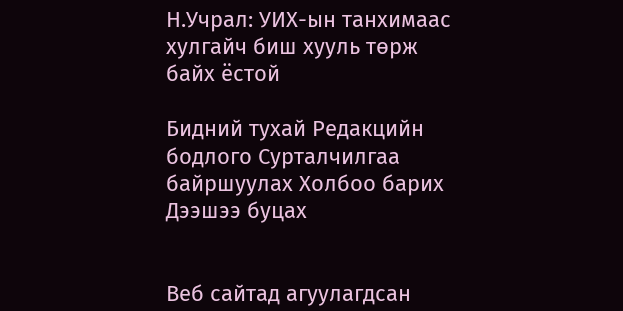Н.Учрал: УИХ-ын танхимаас хулгайч биш хууль төрж байх ёстой

Бидний тухай Редакцийн бодлого Сурталчилгаа байршуулах Холбоо барих Дээшээ буцах


Веб сайтад агуулагдсан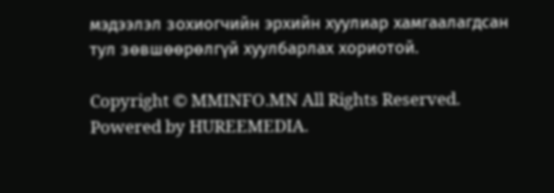мэдээлэл зохиогчийн эрхийн хуулиар хамгаалагдсан тул зөвшөөрөлгүй хуулбарлах хориотой.

Copyright © MMINFO.MN All Rights Reserved. Powered by HUREEMEDIA.